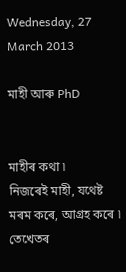Wednesday, 27 March 2013

মাহী আৰু PhD


মাহীৰ কথা ৷
নিজৰেই মাহী, যথেষ্ট মৰম কৰে, আগ্ৰহ কৰে ৷ তেখেতৰ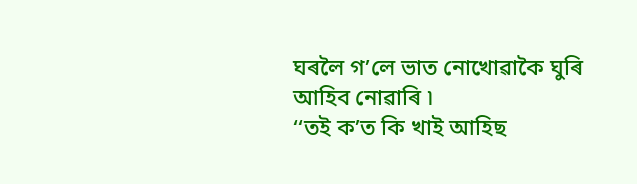ঘৰলৈ গ’লে ভাত নোখোৱাকৈ ঘুৰি আহিব নোৱাৰি ৷
‘‘তই ক’ত কি খাই আহিছ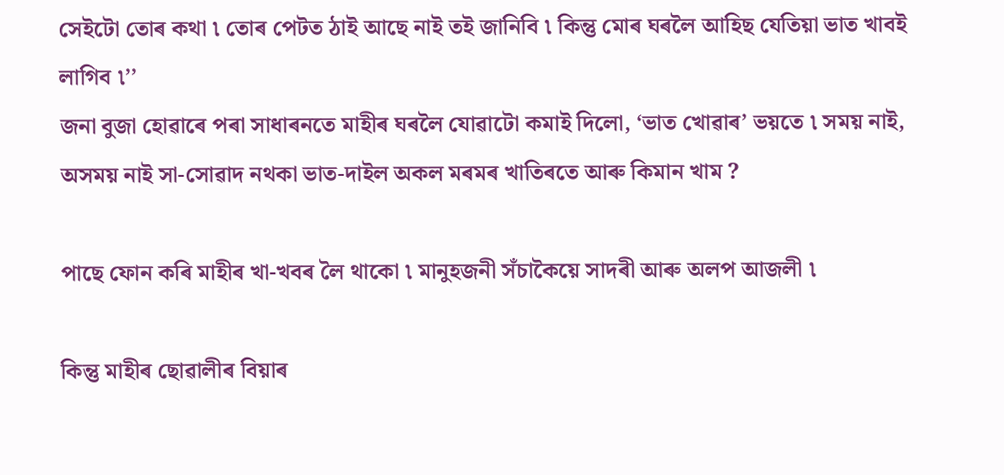সেইটো তোৰ কথা ৷ তোৰ পেটত ঠাই আছে নাই তই জানিবি ৷ কিন্তু মোৰ ঘৰলৈ আহিছ যেতিয়া ভাত খাবই লাগিব ৷’’
জনা বুজা হোৱাৰে পৰা সাধাৰনতে মাহীৰ ঘৰলৈ যোৱাটো কমাই দিলো, ‘ভাত খোৱাৰ’ ভয়তে ৷ সময় নাই, অসময় নাই সা-সোৱাদ নথকা ভাত-দাইল অকল মৰমৰ খাতিৰতে আৰু কিমান খাম ?

পাছে ফোন কৰি মাহীৰ খা-খবৰ লৈ থাকো ৷ মানুহজনী সঁচাকৈয়ে সাদৰী আৰু অলপ আজলী ৷

কিন্তু মাহীৰ ছোৱালীৰ বিয়াৰ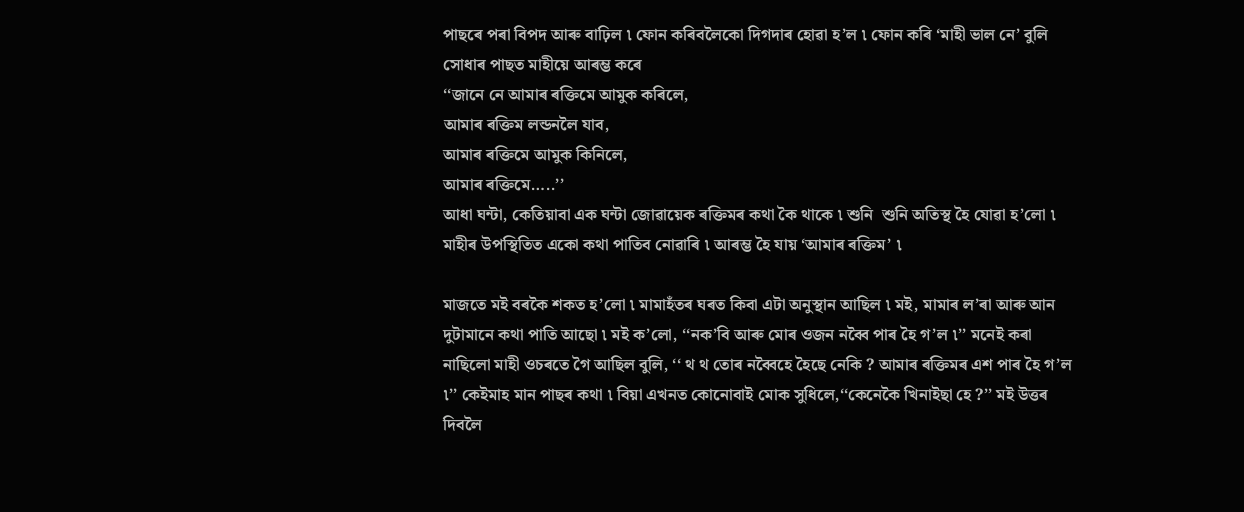পাছৰে পৰা বিপদ আৰু বাঢ়িল ৷ ফোন কৰিবলৈকো দিগদাৰ হোৱা হ’ল ৷ ফোন কৰি ‘মাহী ভাল নে’ বুলি সোধাৰ পাছত মাহীয়ে আৰম্ভ কৰে
‘‘জানে নে আমাৰ ৰক্তিমে আমুক কৰিলে,
আমাৰ ৰক্তিম লন্ডনলৈ যাব,
আমাৰ ৰক্তিমে আমুক কিনিলে,
আমাৰ ৰক্তিমে…..’’
আধা ঘন্টা, কেতিয়াবা এক ঘন্টা জোৱায়েক ৰক্তিমৰ কথা কৈ থাকে ৷ শুনি  শুনি অতিস্থ হৈ যোৱা হ’লো ৷
মাহীৰ উপস্থিতিত একো কথা পাতিব নোৱাৰি ৷ আৰম্ভ হৈ যায় ‘আমাৰ ৰক্তিম’ ৷

মাজতে মই বৰকৈ শকত হ’লো ৷ মামাহঁতৰ ঘৰত কিবা এটা অনুস্থান আছিল ৷ মই, মামাৰ ল’ৰা আৰু আন দুটামানে কথা পাতি আছো ৷ মই ক’লো, ‘‘নক’বি আৰু মোৰ ওজন নব্বৈ পাৰ হৈ গ’ল ৷’’ মনেই কৰা নাছিলো মাহী ওচৰতে গৈ আছিল বুলি, ‘‘ থ থ তোৰ নব্বৈহে হৈছে নেকি ? আমাৰ ৰক্তিমৰ এশ পাৰ হৈ গ’ল ৷’’ কেইমাহ মান পাছৰ কথা ৷ বিয়া এখনত কোনোবাই মোক সুধিলে,‘‘কেনেকৈ খিনাইছা হে ?’’ মই উত্তৰ দিবলৈ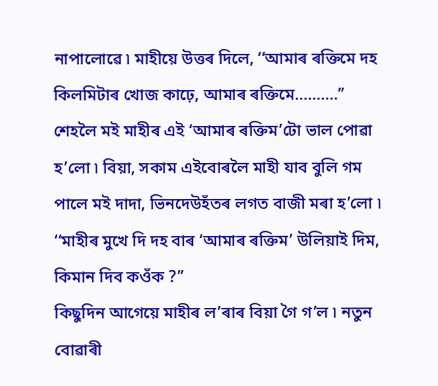নাপালোৱে ৷ মাহীয়ে উত্তৰ দিলে, ‘‘আমাৰ ৰক্তিমে দহ কিলমিটাৰ খোজ কাঢ়ে, আমাৰ ৰক্তিমে……….’’
শেহলৈ মই মাহীৰ এই ‘আমাৰ ৰক্তিম’টো ভাল পোৱা হ’লো ৷ বিয়া, সকাম এইবোৰলৈ মাহী যাব বুলি গম পালে মই দাদা, ভিনদেউহঁতৰ লগত বাজী মৰা হ’লো ৷
‘‘মাহীৰ মুখে দি দহ বাৰ ‘আমাৰ ৰক্তিম’ উলিয়াই দিম, কিমান দিব কওঁক ?’’
কিছুদিন আগেয়ে মাহীৰ ল’ৰাৰ বিয়া গৈ গ’ল ৷ নতুন বোৱাৰী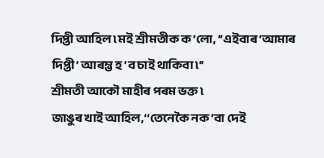দিপ্তী আহিল ৷ মই শ্ৰীমতীক ক’লো, ‘‘এইবাৰ ‘আমাৰ দিপ্তী’ আৰম্ভ হ’ব চাই থাকিবা ৷’’
শ্ৰীমতী আকৌ মাহীৰ পৰম ভক্ত ৷
জাঙুৰ খাই আহিল,‘‘তেনেকৈ নক’বা দেই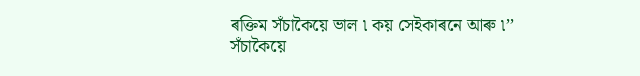ৰক্তিম সঁচাকৈয়ে ভাল ৷ কয় সেইকাৰনে আৰু ৷’’
সঁচাকৈয়ে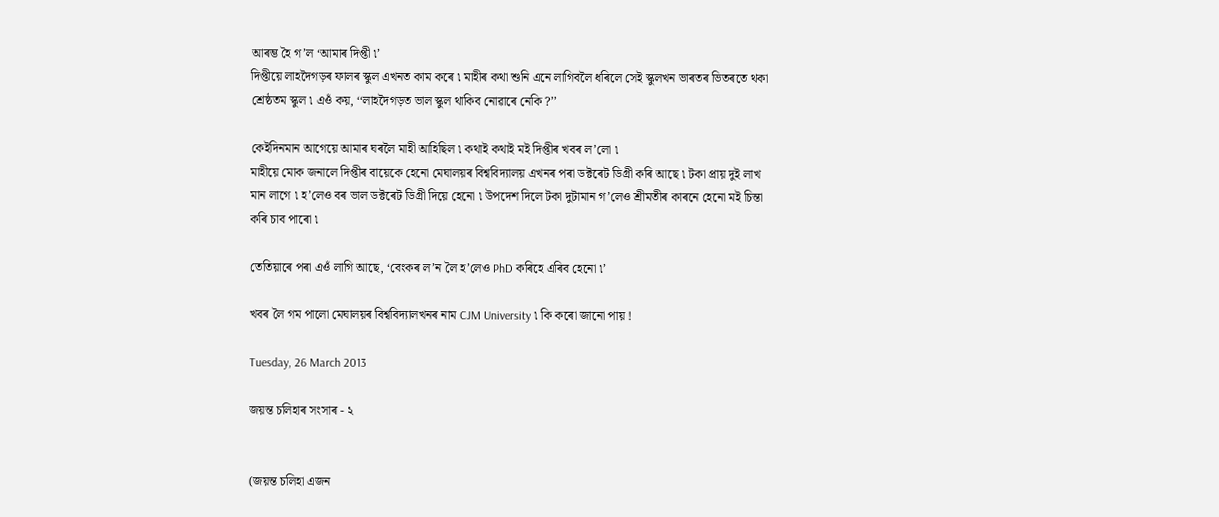আৰম্ভ হৈ গ’ল ‘আমাৰ দিপ্তী ৷’
দিপ্তীয়ে লাহদৈগড়ৰ ফালৰ স্কুল এখনত কাম কৰে ৷ মাহীৰ কথা শুনি এনে লাগিবলৈ ধৰিলে সেই স্কুলখন ভাৰতৰ ভিতৰতে থকা শ্ৰেষ্ঠতম স্কুল ৷ এওঁ কয়, ‘‘লাহদৈগড়ত ভাল স্কুল থাকিব নোৱাৰে নেকি ?’’

কেইদিনমান আগেয়ে আমাৰ ঘৰলৈ মাহী আহিছিল ৷ কথাই কথাই মই দিপ্তীৰ খবৰ ল’লো ৷
মাহীয়ে মোক জনালে দিপ্তীৰ বায়েকে হেনো মেঘালয়ৰ বিশ্ববিদ্যালয় এখনৰ পৰা ডক্টৰেট ডিগ্ৰী কৰি আছে ৷ টকা প্ৰায় দুই লাখ মান লাগে ৷ হ’লেও বৰ ভাল ডক্টৰেট ডিগ্ৰী দিয়ে হেনো ৷ উপদেশ দিলে টকা দুটামান গ’লেও শ্ৰীমতীৰ কাৰনে হেনো মই চিন্তা কৰি চাব পাৰো ৷

তেতিয়াৰে পৰা এওঁ লাগি আছে, ‘বেংকৰ ল’ন লৈ হ’লেও PhD কৰিহে এৰিব হেনো ৷’

খবৰ লৈ গম পালো মেঘালয়ৰ বিশ্ববিদ্যালখনৰ নাম CJM University ৷ কি কৰো জানো পায় !

Tuesday, 26 March 2013

জয়ন্ত চলিহাৰ সংসাৰ - ২


(জয়ন্ত চলিহা এজন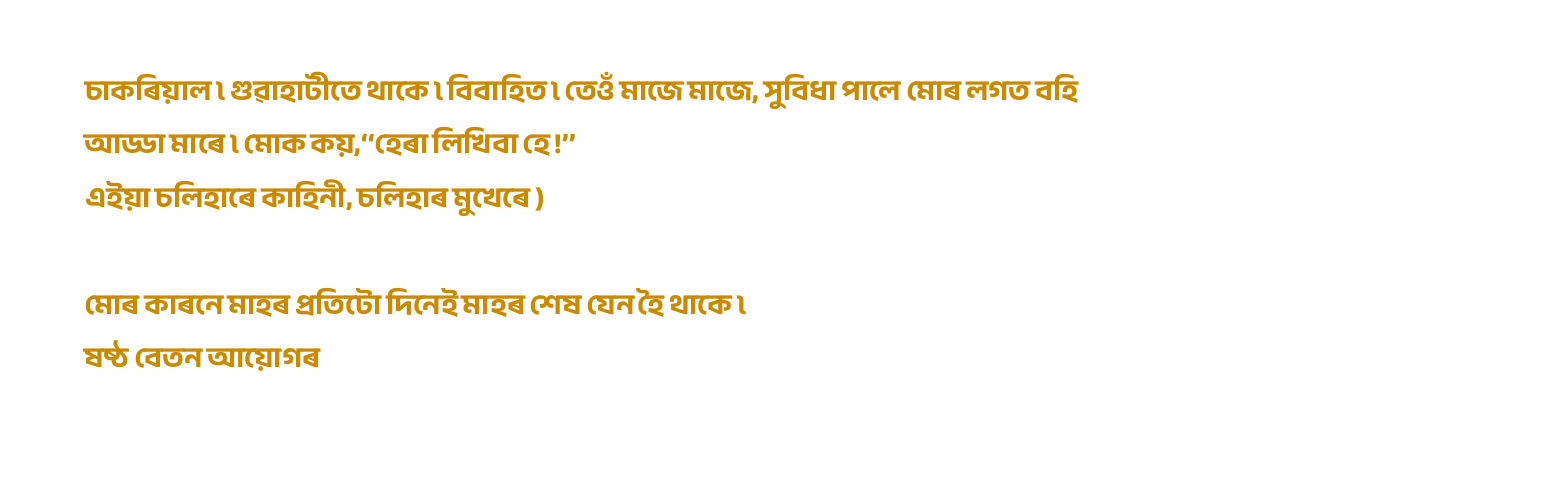চাকৰিয়াল ৷ গুৱাহাটীতে থাকে ৷ বিবাহিত ৷ তেওঁ মাজে মাজে, সুবিধা পালে মোৰ লগত বহি আড্ডা মাৰে ৷ মোক কয়,‘‘হেৰা লিখিবা হে !’’
এইয়া চলিহাৰে কাহিনী, চলিহাৰ মুখেৰে )

মোৰ কাৰনে মাহৰ প্ৰতিটো দিনেই মাহৰ শেষ যেন হৈ থাকে ৷
ষষ্ঠ বেতন আয়োগৰ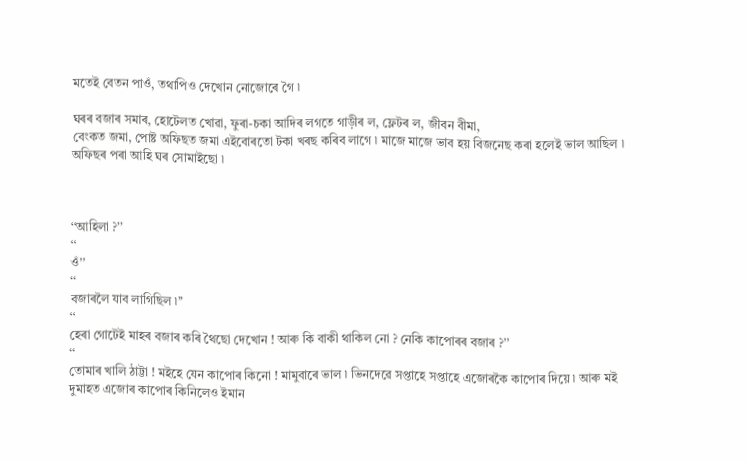মতেই বেতন পাওঁ, তথাপিও দেখোন নোজোৰে গৈ ৷

ঘৰৰ বজাৰ সমাৰ, হোটেলত খোৱা, ফুৰা-চকা আদিৰ লগতে গাড়ীৰ ল, ফ্লেটৰ ল, জীবন বীমা,
বেংকত জমা, পোষ্ট অফিছত জমা এইবোৰতো টকা খৰছ কৰিব লাগে ৷ মাজে মাজে ভাব হয় বিজনেছ কৰা হলেই ভাল আছিল ৷
অফিছৰ পৰা আহি ঘৰ সোমাইছো ৷



‘‘আহিলা ?’’
‘‘
ওঁ’’
‘‘
বজাৰলৈ যাব লাগিছিল ৷’’
‘‘
হেৰা গোটেই মাহৰ বজাৰ কৰি থৈছো দেখোন ! আৰু কি বাকী থাকিল নো ? নেকি কাপোৰৰ বজাৰ ?’’
‘‘
তোমাৰ খালি ঠাট্টা ! মইহে যেন কাপোৰ কিনো ! মামুবাৰে ভাল ৷ ভিনদেৱে সপ্তাহে সপ্তাহে এজোৰকৈ কাপোৰ দিয়ে ৷ আৰু মই দুমাহত এজোৰ কাপোৰ কিনিলেও ইমান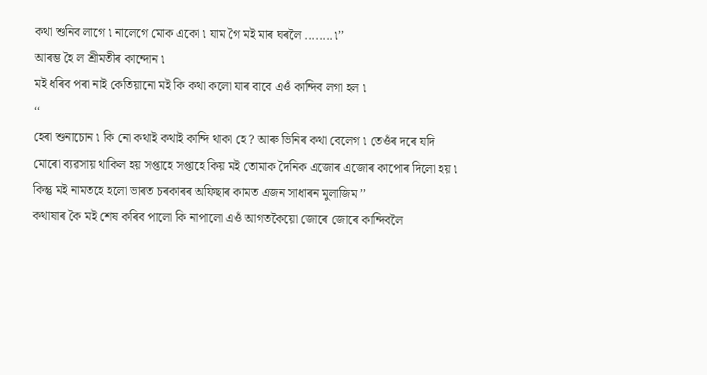কথা শুনিব লাগে ৷ নালেগে মোক একো ৷ যাম গৈ মই মাৰ ঘৰলৈ ........৷’’
আৰম্ভ হৈ ল শ্ৰীমতীৰ কান্দোন ৷
মই ধৰিব পৰা নাই কেতিয়ানো মই কি কথা কলো যাৰ বাবে এওঁ কান্দিব লগা হল ৷
‘‘
হেৰা শুনাচোন ৷ কি নো কথাই কথাই কান্দি থাকা হে ? আৰু ভিনিৰ কথা বেলেগ ৷ তেওঁৰ দৰে যদি মোৰো ব্যৱসায় থাকিল হয় সপ্তাহে সপ্তাহে কিয় মই তোমাক দৈনিক এজোৰ এজোৰ কাপোৰ দিলো হয় ৷ কিন্তু মই নামতহে হলো ভাৰত চৰকাৰৰ অফিছাৰ কামত এজন সাধাৰন মুলাজিম ’’
কথাষাৰ কৈ মই শেষ কৰিব পালো কি নাপালো এওঁ আগতকৈয়ো জোৰে জোৰে কান্দিবলৈ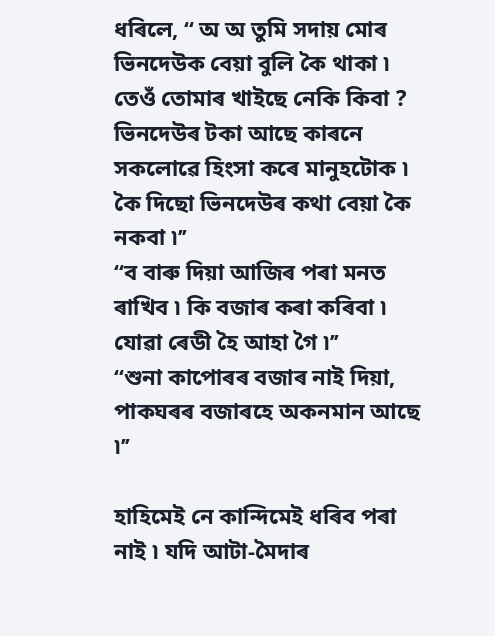ধৰিলে, ‘‘ অ অ তুমি সদায় মোৰ ভিনদেউক বেয়া বুলি কৈ থাকা ৷ তেওঁ তোমাৰ খাইছে নেকি কিবা ? ভিনদেউৰ টকা আছে কাৰনে সকলোৱে হিংসা কৰে মানুহটোক ৷ কৈ দিছো ভিনদেউৰ কথা বেয়া কৈ নকবা ৷’’
‘‘ব বাৰু দিয়া আজিৰ পৰা মনত ৰাখিব ৷ কি বজাৰ কৰা কৰিবা ৷ যোৱা ৰেডী হৈ আহা গৈ ৷’’
‘‘শুনা কাপোৰৰ বজাৰ নাই দিয়া, পাকঘৰৰ বজাৰহে অকনমান আছে ৷’’

হাহিমেই নে কান্দিমেই ধৰিব পৰা নাই ৷ যদি আটা-মৈদাৰ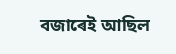বজাৰেই আছিল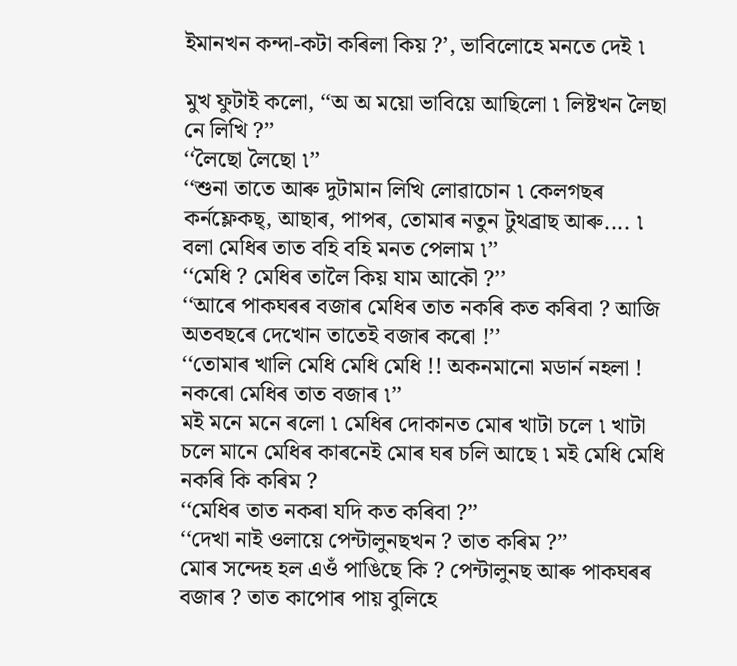ইমানখন কন্দা-কটা কৰিলা কিয় ?’, ভাবিলোহে মনতে দেই ৷

মুখ ফুটাই কলো, ‘‘অ অ ময়ো ভাবিয়ে আছিলো ৷ লিষ্টখন লৈছা নে লিখি ?’’
‘‘লৈছো লৈছো ৷’’
‘‘শুনা তাতে আৰু দুটামান লিখি লোৱাচোন ৷ কেলগছৰ কৰ্নফ্লেকছ্, আছাৰ, পাপৰ, তোমাৰ নতুন টুথব্ৰাছ আৰু.... ৷ বলা মেধিৰ তাত বহি বহি মনত পেলাম ৷’’
‘‘মেধি ? মেধিৰ তালৈ কিয় যাম আকৌ ?’’
‘‘আৰে পাকঘৰৰ বজাৰ মেধিৰ তাত নকৰি কত কৰিবা ? আজি অতবছৰে দেখোন তাতেই বজাৰ কৰো !’’
‘‘তোমাৰ খালি মেধি মেধি মেধি !! অকনমানো মডাৰ্ন নহলা ! নকৰো মেধিৰ তাত বজাৰ ৷’’
মই মনে মনে ৰলো ৷ মেধিৰ দোকানত মোৰ খাটা চলে ৷ খাটা চলে মানে মেধিৰ কাৰনেই মোৰ ঘৰ চলি আছে ৷ মই মেধি মেধি নকৰি কি কৰিম ?
‘‘মেধিৰ তাত নকৰা যদি কত কৰিবা ?’’
‘‘দেখা নাই ওলায়ে পেন্টালুনছখন ? তাত কৰিম ?’’
মোৰ সন্দেহ হল এওঁ পাঙিছে কি ? পেন্টালুনছ আৰু পাকঘৰৰ বজাৰ ? তাত কাপোৰ পায় বুলিহে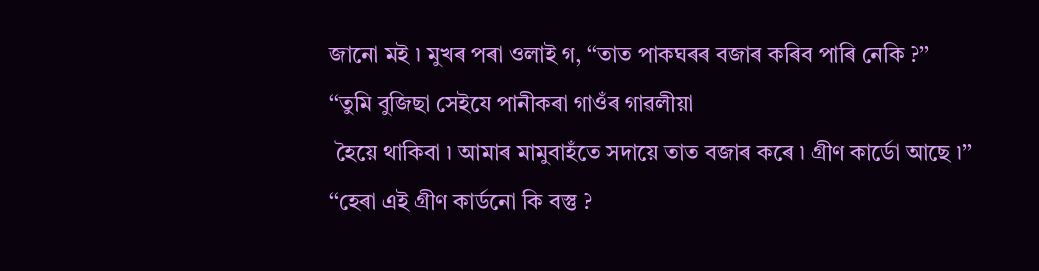জানো মই ৷ মুখৰ পৰা ওলাই গ, ‘‘তাত পাকঘৰৰ বজাৰ কৰিব পাৰি নেকি ?’’
‘‘তুমি বুজিছা সেইযে পানীকৰা গাওঁৰ গাৱলীয়া
 হৈয়ে থাকিবা ৷ আমাৰ মামুবাহঁতে সদায়ে তাত বজাৰ কৰে ৷ গ্ৰীণ কাৰ্ডো আছে ৷’’
‘‘হেৰা এই গ্ৰীণ কাৰ্ডনো কি বস্তু ?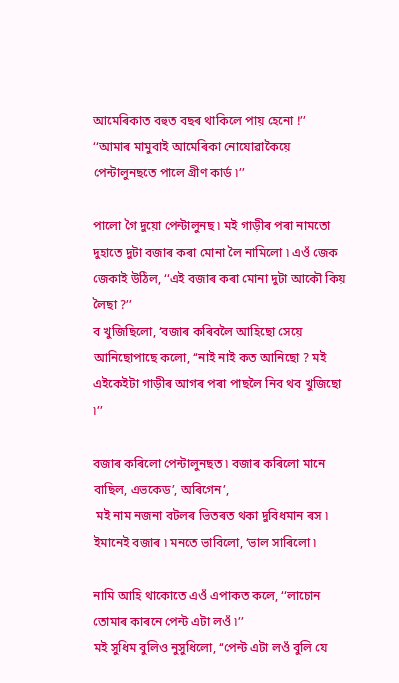আমেৰিকাত বহুত বছৰ থাকিলে পায় হেনো !’’
‘‘আমাৰ মামুবাই আমেৰিকা নোযোৱাকৈয়ে পেন্টালুনছতে পালে গ্ৰীণ কাৰ্ড ৷’’

পালো গৈ দুয়ো পেন্টালুনছ ৷ মই গাড়ীৰ পৰা নামতো দুহাতে দুটা বজাৰ কৰা মোনা লৈ নামিলো ৷ এওঁ জেক জেকাই উঠিল, ‘‘এই বজাৰ কৰা মোনা দুটা আকৌ কিয় লৈছা ?’’
ব খুজিছিলো, ‘বজাৰ কৰিবলৈ আহিছো সেয়ে আনিছোপাছে কলো, ‘‘নাই নাই কত আনিছো ? মই এইকেইটা গাড়ীৰ আগৰ পৰা পাছলৈ নিব থব খুজিছো ৷’’

বজাৰ কৰিলো পেন্টালুনছত ৷ বজাৰ কৰিলো মানে বাছিল, এভকেড’, অৰিগেন’,
 মই নাম নজনা বটলৰ ভিতৰত থকা দুবিধমান ৰস ৷ ইমানেই বজাৰ ৷ মনতে ভাবিলো, ‘ভাল সাৰিলো ৷

নামি আহি থাকোতে এওঁ এপাকত কলে, ‘‘লাচোন তোমাৰ কাৰনে পেন্ট এটা লওঁ ৷’’
মই সুধিম বুলিও নুসুধিলো, ‘‘পেন্ট এটা লওঁ বুলি যে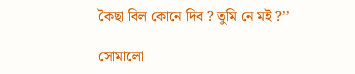কৈছা বিল কোনে দিব ? তুমি নে মই ?’’

সোমালো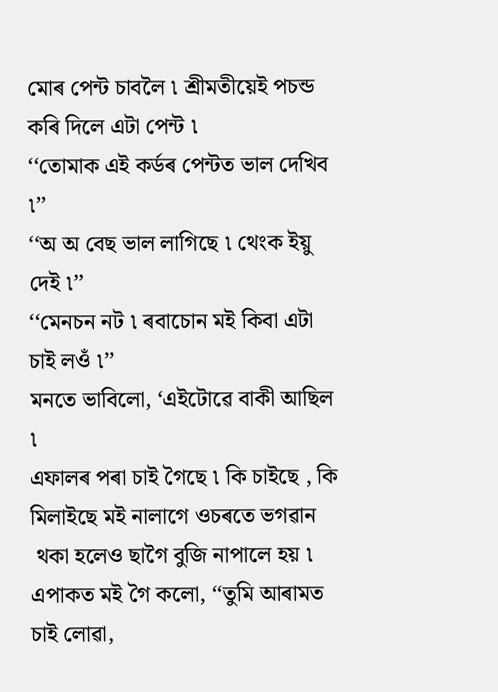মোৰ পেন্ট চাবলৈ ৷ শ্ৰীমতীয়েই পচন্ড কৰি দিলে এটা পেন্ট ৷
‘‘তোমাক এই কৰ্ডৰ পেন্টত ভাল দেখিব ৷’’
‘‘অ অ বেছ ভাল লাগিছে ৷ থেংক ইয়ু দেই ৷’’
‘‘মেনচন নট ৷ ৰবাচোন মই কিবা এটা চাই লওঁ ৷’’
মনতে ভাবিলো, ‘এইটোৱে বাকী আছিল ৷
এফালৰ পৰা চাই গৈছে ৷ কি চাইছে , কি মিলাইছে মই নালাগে ওচৰতে ভগৱান
 থকা হলেও ছাগৈ বুজি নাপালে হয় ৷
এপাকত মই গৈ কলো, ‘‘তুমি আৰামত চাই লোৱা,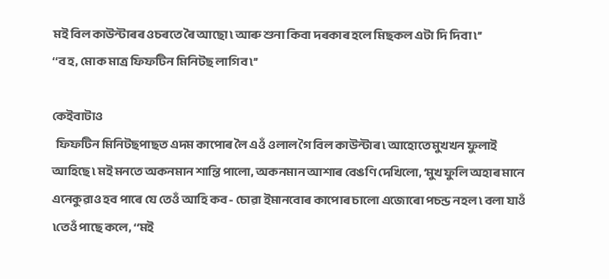মই বিল কাউন্টাৰৰ ওচৰতে ৰৈ আছো ৷ আৰু শুনা কিবা দৰকাৰ হলে মিছকল এটা দি দিবা ৷’’
‘‘ব হ, মোক মাত্ৰ ফিফটিন মিনিটছ লাগিব ৷’’

কেইবাটাও
  ফিফটিন মিনিটছপাছত এদম কাপোৰ লৈ এওঁ ওলাল গৈ বিল কাউন্টাৰ ৷ আহোতে মুখখন ফুলাই আহিছে ৷ মই মনতে অকনমান শান্তি পালো, অকনমান আশাৰ বেঙণি দেখিলো, ‘মুখ ফুলি অহাৰ মানে এনেকুৱাও হব পাৰে যে তেওঁ আহি কব - চোৱা ইমানবোৰ কাপোৰ চালো এজোৰো পচন্ড নহল ৷ বলা যাওঁ ৷তেওঁ পাছে কলে, ‘‘মই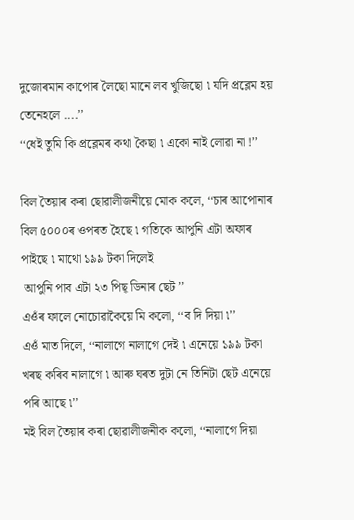দুজোৰমান কাপোৰ লৈছো মানে লব খুজিছো ৷ যদি প্ৰব্লেম হয় তেনেহলে ....’’
‘‘ধেই তুমি কি প্ৰব্লেমৰ কথা কৈছা ৷ একো নাই লোৱা না !’’

বিল তৈয়াৰ কৰা ছোৱালীজনীয়ে মোক কলে, ‘‘চাৰ আপোনাৰ বিল ৫০০০ৰ ওপৰত হৈছে ৷ গতিকে আপুনি এটা অফাৰ পাইছে ৷ মাথো ১৯৯ টকা দিলেই
 আপুনি পাব এটা ২৩ পিছ্ ডিনাৰ ছেট ’’
এওঁৰ ফালে নোচোৱাকৈয়ে মি কলো, ‘‘ব দি দিয়া ৷’’
এওঁ মাত দিলে, ‘‘নালাগে নালাগে দেই ৷ এনেয়ে ১৯৯ টকা খৰছ কৰিব নালাগে ৷ আৰু ঘৰত দুটা নে তিনিটা ছেট এনেয়ে পৰি আছে ৷’’
মই বিল তৈয়াৰ কৰা ছোৱালীজনীক কলো, ‘‘নালাগে দিয়া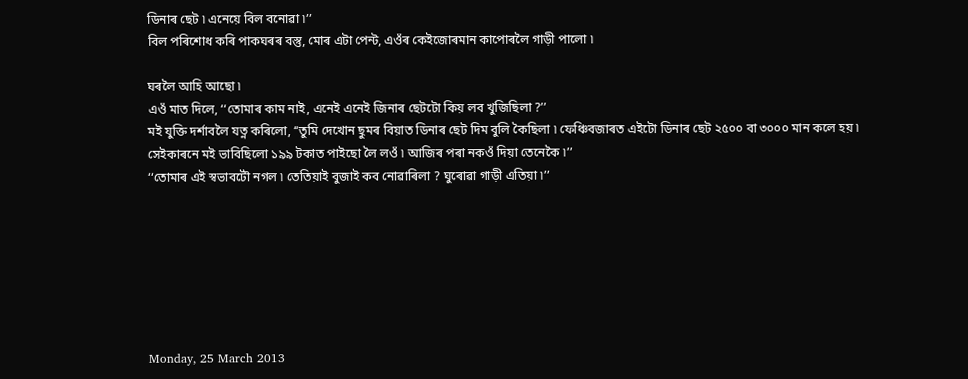ডিনাৰ ছেট ৷ এনেয়ে বিল বনোৱা ৷’’
বিল পৰিশোধ কৰি পাকঘৰৰ বস্তু, মোৰ এটা পেন্ট, এওঁৰ কেইজোৰমান কাপোৰলৈ গাড়ী পালো ৷

ঘৰলৈ আহি আছো ৷
এওঁ মাত দিলে, ‘‘তোমাৰ কাম নাই, এনেই এনেই জিনাৰ ছেটটো কিয় লব খুজিছিলা ?’’
মই যুক্তি দৰ্শাবলৈ যত্ন কৰিলো, ‘‘তুমি দেখোন ছুমৰ বিয়াত ডিনাৰ ছেট দিম বুলি কৈছিলা ৷ ফেঞ্চিবজাৰত এইটো ডিনাৰ ছেট ২৫০০ বা ৩০০০ মান কলে হয় ৷ সেইকাৰনে মই ভাবিছিলো ১৯৯ টকাত পাইছো লৈ লওঁ ৷ আজিৰ পৰা নকওঁ দিয়া তেনেকৈ ৷’’
‘‘তোমাৰ এই স্বভাবটৌ নগল ৷ তেতিয়াই বুজাই কব নোৱাৰিলা ? ঘুৰোৱা গাড়ী এতিয়া ৷’’







Monday, 25 March 2013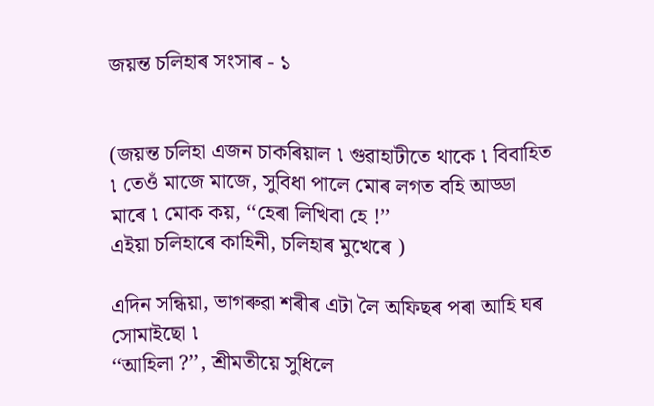জয়ন্ত চলিহাৰ সংসাৰ - ১


(জয়ন্ত চলিহা এজন চাকৰিয়াল ৷ গুৱাহাটীতে থাকে ৷ বিবাহিত ৷ তেওঁ মাজে মাজে, সুবিধা পালে মোৰ লগত বহি আড্ডা মাৰে ৷ মোক কয়, ‘‘হেৰা লিখিবা হে !’’
এইয়া চলিহাৰে কাহিনী, চলিহাৰ মুখেৰে )

এদিন সন্ধিয়া, ভাগৰুৱা শৰীৰ এটা লৈ অফিছৰ পৰা আহি ঘৰ সোমাইছো ৷
‘‘আহিলা ?’’, শ্ৰীমতীয়ে সুধিলে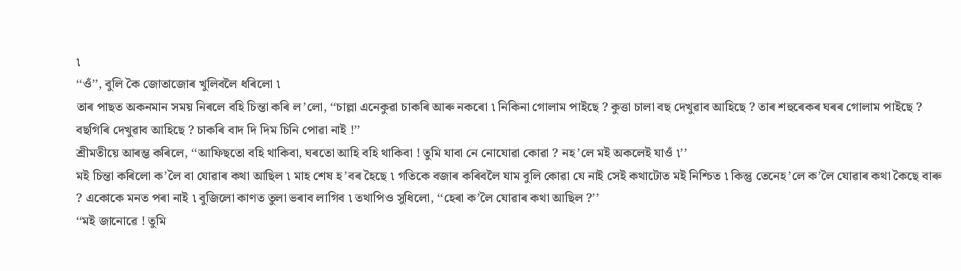৷
‘‘ওঁ’’, বুলি কৈ জোতাজোৰ খুলিবলৈ ধৰিলো ৷
তাৰ পাছত অকনমান সময় নিৰলে বহি চিন্তা কৰি ল’লো, ‘‘চাল্লা এনেকুৱা চাকৰি আৰু নকৰো ৷ নিকিনা গোলাম পাইছে ? কুত্তা চালা বছ দেখুৱাব আহিছে ? তাৰ শহুৰেকৰ ঘৰৰ গোলাম পাইছে ? বছগিৰি দেখুৱাব আহিছে ? চাকৰি বাদ দি দিম চিনি পোৱা নাই !’’
শ্ৰীমতীয়ে আৰম্ভ কৰিলে, ‘‘আফিছতো বহি থাকিবা, ঘৰতো আহি বহি থাকিবা ! তুমি যাবা নে নোযোৱা কোৱা ? নহ’লে মই অকলেই যাওঁ ৷’’
মই চিন্তা কৰিলো ক’লৈ বা যোৱাৰ কথা আছিল ৷ মাহ শেষ হ’বৰ হৈছে ৷ গতিকে বজাৰ কৰিবলৈ যাম বুলি কোৱা যে নাই সেই কথাটোত মই নিশ্চিত ৷ কিন্তু তেনেহ’লে ক’লৈ যোৱাৰ কথা কৈছে বাৰু ? একোকে মনত পৰা নাই ৷ বুজিলো কাণত তুলা ভৰাব লাগিব ৷ তথাপিও সুধিলো, ‘‘হেৰা ক’লৈ যোৱাৰ কথা আছিল ?’’
‘‘মই জানোৱে ! তুমি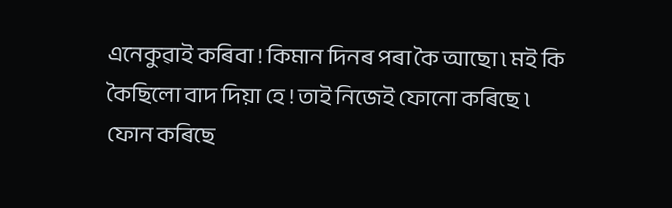এনেকুৱাই কৰিবা ! কিমান দিনৰ পৰা কৈ আছো ৷ মই কি কৈছিলো বাদ দিয়া হে ! তাই নিজেই ফোনো কৰিছে ৷ ফোন কৰিছে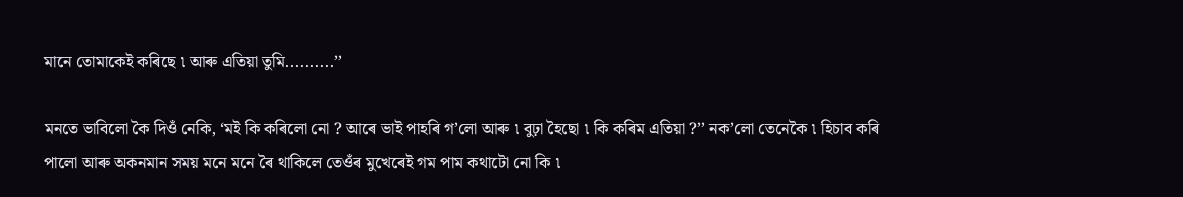মানে তোমাকেই কৰিছে ৷ আৰু এতিয়া তুমি..........’’

মনতে ভাবিলো কৈ দিওঁ নেকি, ‘মই কি কৰিলো নো ? আৰে ভাই পাহৰি গ’লো আৰু ৷ বুঢ়া হৈছো ৷ কি কৰিম এতিয়া ?’’ নক’লো তেনেকৈ ৷ হিচাব কৰি পালো আৰু অকনমান সময় মনে মনে ৰৈ থাকিলে তেওঁৰ মুখেৰেই গম পাম কথাটো নো কি ৷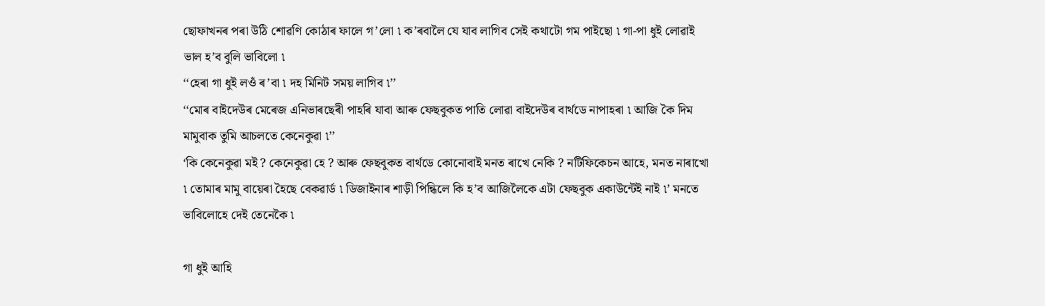ছোফাখনৰ পৰা উঠি শোৱণি কোঠাৰ ফালে গ’লো ৷ ক’ৰবালৈ যে যাব লাগিব সেই কথাটো গম পাইছো ৷ গা-পা ধুই লোৱাই ভাল হ’ব বুলি ভাবিলো ৷
‘‘হেৰা গা ধুই লওঁ ৰ’বা ৷ দহ মিনিট সময় লাগিব ৷’’
‘‘মোৰ বাইদেউৰ মেৰেজ এনিভাৰছেৰী পাহৰি যাবা আৰু ফেছবুকত পাতি লোৱা বাইদেউৰ বাৰ্থডে নাপাহৰা ৷ আজি কৈ দিম মামুবাক তুমি আচলতে কেনেকুৱা ৷’’
‘কি কেনেকুৱা মই ? কেনেকুৱা হে ? আৰু ফেছবুকত বাৰ্থডে কোনোবাই মনত ৰাখে নেকি ? নটিফিকেচন আহে, মনত নাৰাখো ৷ তোমাৰ মামু বায়েৰা হৈছে বেকৱাৰ্ড ৷ ডিজাইনাৰ শাড়ী পিন্ধিলে কি হ’ব আজিলৈকে এটা ফেছবুক একাউন্টেই নাই ৷’ মনতে ভাবিলোহে দেই তেনেকৈ ৷

গা ধুই আহি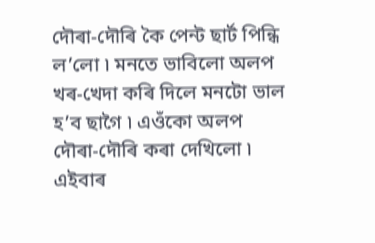দৌৰা-দৌৰি কৈ পেন্ট ছাৰ্ট পিন্ধি ল’লো ৷ মনতে ভাবিলো অলপ খৰ-খেদা কৰি দিলে মনটো ভাল হ’ব ছাগৈ ৷ এওঁকো অলপ দৌৰা-দৌৰি কৰা দেখিলো ৷
এইবাৰ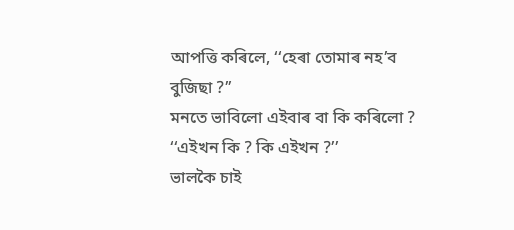আপত্তি কৰিলে, ‘‘হেৰা তোমাৰ নহ’ব বুজিছা ?’’
মনতে ভাবিলো এইবাৰ বা কি কৰিলো ?
‘‘এইখন কি ? কি এইখন ?’’
ভালকৈ চাই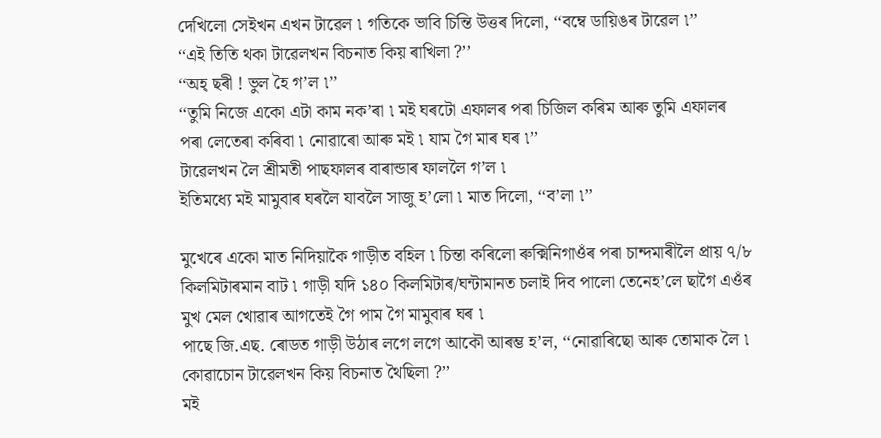দেখিলো সেইখন এখন টাৱেল ৷ গতিকে ভাবি চিন্তি উত্তৰ দিলো, ‘‘বম্বে ডায়িঙৰ টাৱেল ৷’’
‘‘এই তিতি থকা টাৱেলখন বিচনাত কিয় ৰাখিলা ?’’
‘‘অহ্ ছৰী ! ভুল হৈ গ’ল ৷’’
‘‘তুমি নিজে একো এটা কাম নক’ৰা ৷ মই ঘৰটো এফালৰ পৰা চিজিল কৰিম আৰু তুমি এফালৰ পৰা লেতেৰা কৰিবা ৷ নোৱাৰো আৰু মই ৷ যাম গৈ মাৰ ঘৰ ৷’’
টাৱেলখন লৈ শ্ৰীমতী পাছফালৰ বাৰান্ডাৰ ফাললৈ গ’ল ৷
ইতিমধ্যে মই মামুবাৰ ঘৰলৈ যাবলৈ সাজু হ’লো ৷ মাত দিলো, ‘‘ব’লা ৷’’

মুখেৰে একো মাত নিদিয়াকৈ গাড়ীত বহিল ৷ চিন্তা কৰিলো ৰুক্মিনিগাওঁৰ পৰা চান্দমাৰীলৈ প্ৰায় ৭/৮ কিলমিটাৰমান বাট ৷ গাড়ী যদি ১৪০ কিলমিটাৰ/ঘন্টামানত চলাই দিব পালো তেনেহ’লে ছাগৈ এওঁৰ মুখ মেল খোৱাৰ আগতেই গৈ পাম গৈ মামুবাৰ ঘৰ ৷
পাছে জি.এছ. ৰোডত গাড়ী উঠাৰ লগে লগে আকৌ আৰম্ভ হ’ল, ‘‘নোৱাৰিছো আৰু তোমাক লৈ ৷ কোৱাচোন টাৱেলখন কিয় বিচনাত থৈছিলা ?’’
মই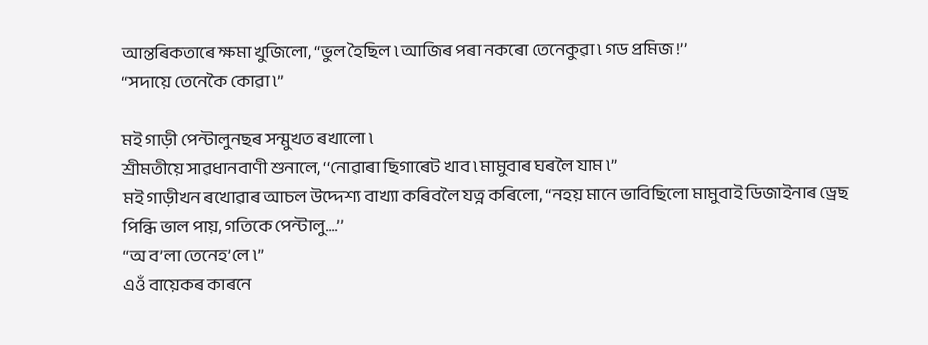আন্তৰিকতাৰে ক্ষমা খুজিলো, ‘‘ভুল হৈছিল ৷ আজিৰ পৰা নকৰো তেনেকুৱা ৷ গড প্ৰমিজ !’’
‘‘সদায়ে তেনেকৈ কোৱা ৷’’

মই গাড়ী পেন্টালুনছৰ সন্মুখত ৰখালো ৷
শ্ৰীমতীয়ে সাৱধানবাণী শুনালে, ‘‘নোৱাৰা ছিগাৰেট খাব ৷ মামুবাৰ ঘৰলৈ যাম ৷’’
মই গাড়ীখন ৰখোৱাৰ আচল উদ্দেশ্য বাখ্যা কৰিবলৈ যত্ন কৰিলো, ‘‘নহয় মানে ভাবিছিলো মামুবাই ডিজাইনাৰ ড্ৰেছ পিন্ধি ভাল পায়, গতিকে পেন্টালু....’’
‘‘অ ব’লা তেনেহ’লে ৷’’
এওঁ বায়েকৰ কাৰনে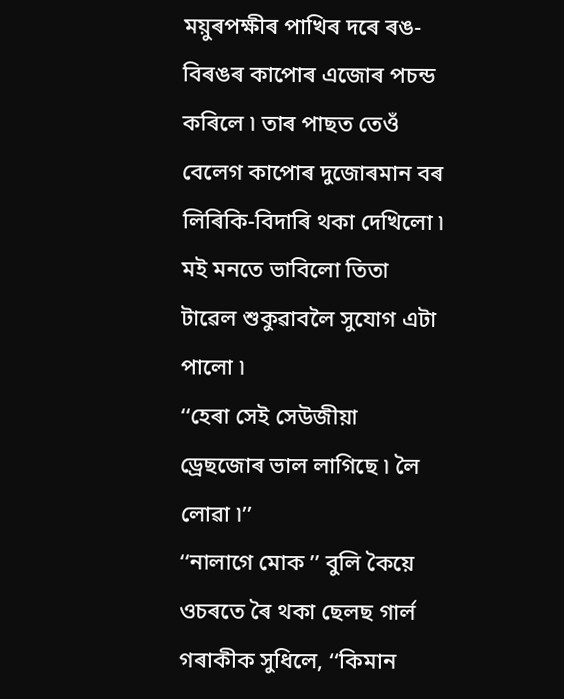ময়ুৰপক্ষীৰ পাখিৰ দৰে ৰঙ-বিৰঙৰ কাপোৰ এজোৰ পচন্ড কৰিলে ৷ তাৰ পাছত তেওঁ বেলেগ কাপোৰ দুজোৰমান বৰ লিৰিকি-বিদাৰি থকা দেখিলো ৷ মই মনতে ভাবিলো তিতা টাৱেল শুকুৱাবলৈ সুযোগ এটা পালো ৷
‘‘হেৰা সেই সেউজীয়া ড্ৰেছজোৰ ভাল লাগিছে ৷ লৈ লোৱা ৷’’
‘‘নালাগে মোক ’’ বুলি কৈয়ে ওচৰতে ৰৈ থকা ছেলছ গাৰ্ল গৰাকীক সুধিলে, ‘‘কিমান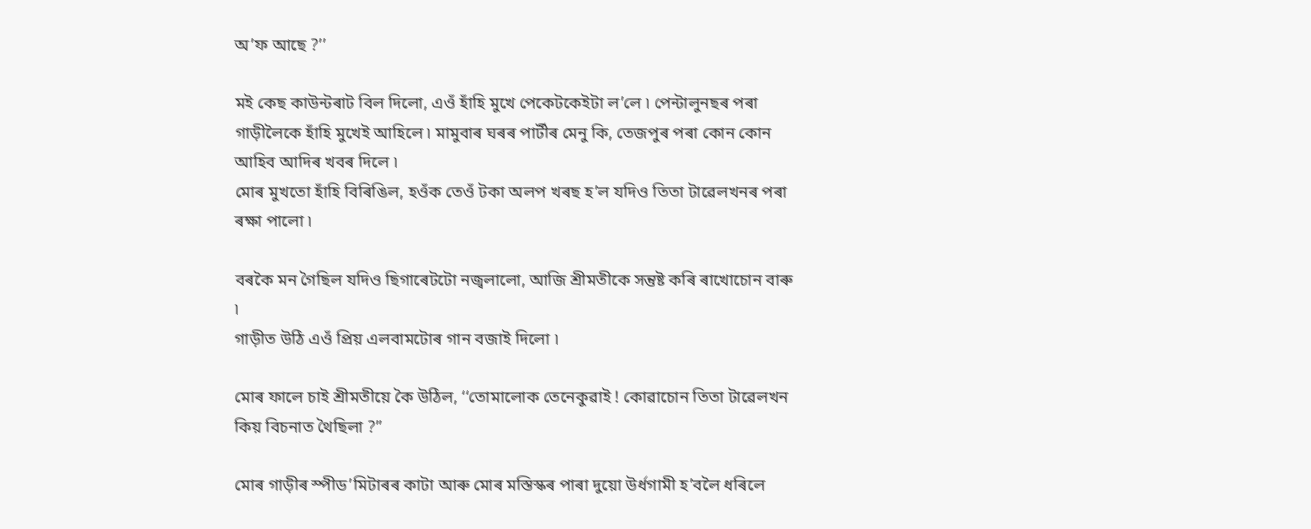অ’ফ আছে ?’’

মই কেছ কাউন্টৰাট বিল দিলো, এওঁ হাঁহি মুখে পেকেটকেইটা ল’লে ৷ পেন্টালুনছৰ পৰা গাড়ীলৈকে হাঁহি মুখেই আহিলে ৷ মামুবাৰ ঘৰৰ পাৰ্টীৰ মেনু কি, তেজপুৰ পৰা কোন কোন আহিব আদিৰ খবৰ দিলে ৷
মোৰ মুখতো হাঁহি বিৰিঙিল, হওঁক তেওঁ টকা অলপ খৰছ হ’ল যদিও তিতা টাৱেলখনৰ পৰা ৰক্ষা পালো ৷

বৰকৈ মন গৈছিল যদিও ছিগাৰেটটো নজ্বলালো, আজি শ্ৰীমতীকে সন্তুষ্ট কৰি ৰাখোচোন বাৰু ৷
গাড়ীত উঠি এওঁ প্ৰিয় এলবামটোৰ গান বজাই দিলো ৷

মোৰ ফালে চাই শ্ৰীমতীয়ে কৈ উঠিল, ‘‘তোমালোক তেনেকুৱাই ! কোৱাচোন তিতা টাৱেলখন কিয় বিচনাত থৈছিলা ?’’

মোৰ গাড়ীৰ স্পীড’মিটাৰৰ কাটা আৰু মোৰ মস্তিস্কৰ পাৰা দুয়ো উৰ্ধগামী হ’বলৈ ধৰিলে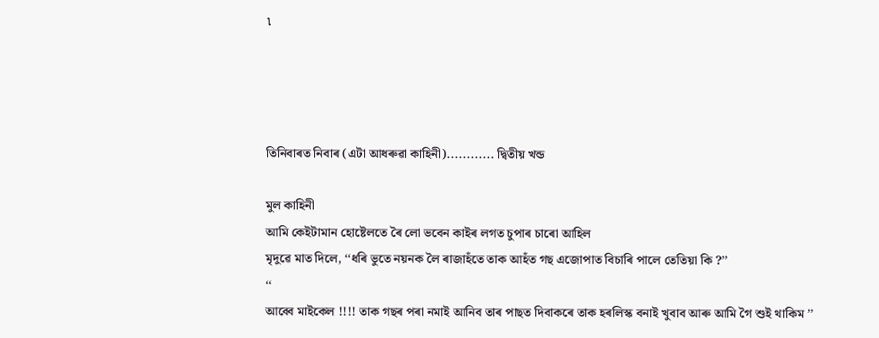৷




তিনিবাৰত নিবাৰ (এটা আধৰুৱা কাহিনী)............ দ্বিতীয় খন্ড

মুল কাহিনী
আমি কেইটামান হোষ্টেলতে ৰৈ লো ভবেন কাইৰ লগত চুপাৰ চাৰো আহিল
মৃদুৱে মাত দিলে, ‘‘ধৰি ভুতে নয়নক লৈ ৰাজাহঁতে তাক আহঁত গছ এজোপাত বিচাৰি পালে তেতিয়া কি ?’’
‘‘
আব্বে মাইকেল !!!! তাক গছৰ পৰা নমাই আনিব তাৰ পাছত দিবাকৰে তাক হৰলিস্ক বনাই খুবাব আৰু আমি গৈ শুই থাকিম ’’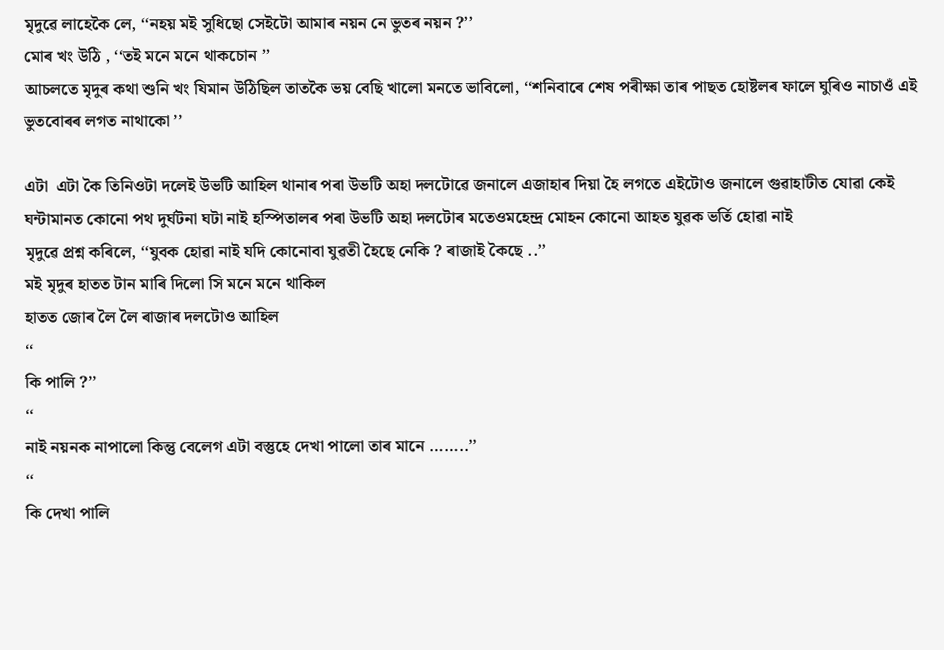মৃদুৱে লাহেকৈ লে, ‘‘নহয় মই সুধিছো সেইটো আমাৰ নয়ন নে ভুতৰ নয়ন ?’’
মোৰ খং উঠি , ‘‘তই মনে মনে থাকচোন ’’
আচলতে মৃদুৰ কথা শুনি খং যিমান উঠিছিল তাতকৈ ভয় বেছি খালো মনতে ভাবিলো, ‘‘শনিবাৰে শেষ পৰীক্ষা তাৰ পাছত হোষ্টলৰ ফালে ঘুৰিও নাচাওঁ এই ভুতবোৰৰ লগত নাথাকো ’’

এটা  এটা কৈ তিনিওটা দলেই উভটি আহিল থানাৰ পৰা উভটি অহা দলটোৱে জনালে এজাহাৰ দিয়া হৈ লগতে এইটোও জনালে গুৱাহাটীত যোৱা কেই ঘন্টামানত কোনো পথ দুৰ্ঘটনা ঘটা নাই হস্পিতালৰ পৰা উভটি অহা দলটোৰ মতেওমহেন্দ্ৰ মোহন কোনো আহত যুৱক ভৰ্তি হোৱা নাই
মৃদুৱে প্ৰশ্ন কৰিলে, ‘‘যুবক হোৱা নাই যদি কোনোবা যুৱতী হৈছে নেকি ? ৰাজাই কৈছে ..’’
মই মৃদুৰ হাতত টান মাৰি দিলো সি মনে মনে থাকিল
হাতত জোৰ লৈ লৈ ৰাজাৰ দলটোও আহিল
‘‘
কি পালি ?’’
‘‘
নাই নয়নক নাপালো কিন্তু বেলেগ এটা বস্তুহে দেখা পালো তাৰ মানে ……..’’
‘‘
কি দেখা পালি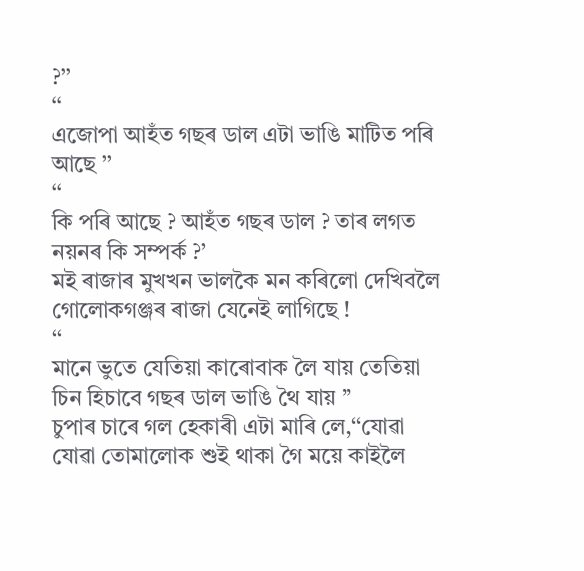?’’
‘‘
এজোপা আহঁত গছৰ ডাল এটা ভাঙি মাটিত পৰি আছে ’’
‘‘
কি পৰি আছে ? আহঁত গছৰ ডাল ? তাৰ লগত নয়নৰ কি সম্পৰ্ক ?’
মই ৰাজাৰ মুখখন ভালকৈ মন কৰিলো দেখিবলৈ গোলোকগঞ্জৰ ৰাজা যেনেই লাগিছে !
‘‘
মানে ভুতে যেতিয়া কাৰোবাক লৈ যায় তেতিয়া চিন হিচাবে গছৰ ডাল ভাঙি থৈ যায় ’’
চুপাৰ চাৰে গল হেকাৰী এটা মাৰি লে,‘‘যোৱা যোৱা তোমালোক শুই থাকা গৈ ময়ে কাইলৈ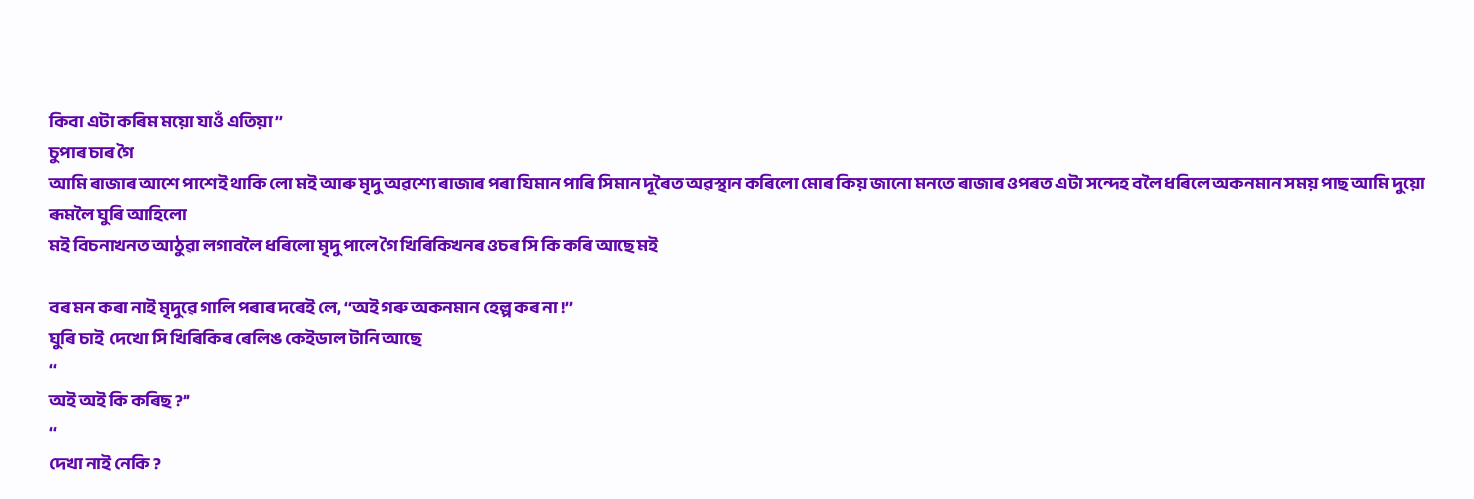কিবা এটা কৰিম ময়ো যাওঁ এতিয়া ’’
চুপাৰ চাৰ গৈ
আমি ৰাজাৰ আশে পাশেই থাকি লো মই আৰু মৃদু অৱশ্যে ৰাজাৰ পৰা যিমান পাৰি সিমান দূৰৈত অৱস্থান কৰিলো মোৰ কিয় জানো মনতে ৰাজাৰ ওপৰত এটা সন্দেহ বলৈ ধৰিলে অকনমান সময় পাছ আমি দুয়ো ৰূমলৈ ঘুৰি আহিলো
মই বিচনাখনত আঠুৱা লগাবলৈ ধৰিলো মৃদু পালে গৈ খিৰিকিখনৰ ওচৰ সি কি কৰি আছে মই

বৰ মন কৰা নাই মৃদুৱে গালি পৰাৰ দৰেই লে, ‘‘অই গৰু অকনমান হেল্প কৰ না !’’
ঘুৰি চাই  দেখো সি খিৰিকিৰ ৰেলিঙ কেইডাল টানি আছে
‘‘
অই অই কি কৰিছ ?’’
‘‘
দেখা নাই নেকি ?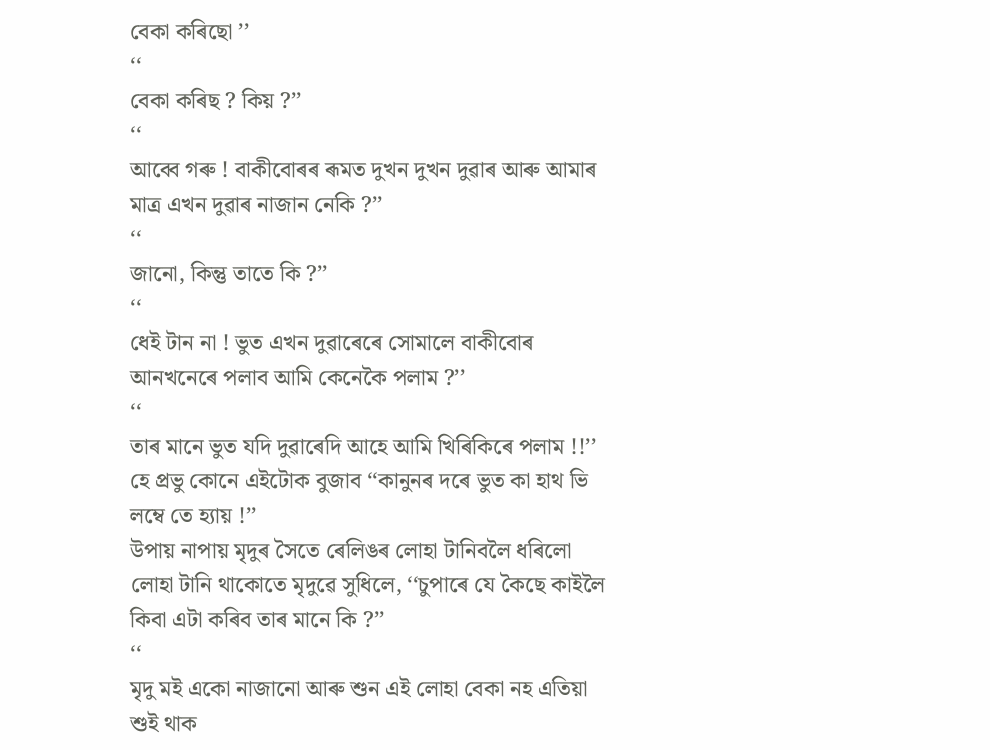বেকা কৰিছো ’’
‘‘
বেকা কৰিছ ? কিয় ?’’
‘‘
আব্বে গৰু ! বাকীবোৰৰ ৰূমত দুখন দুখন দুৱাৰ আৰু আমাৰ মাত্ৰ এখন দুৱাৰ নাজান নেকি ?’’
‘‘
জানো, কিন্তু তাতে কি ?’’
‘‘
ধেই টান না ! ভুত এখন দুৱাৰেৰে সোমালে বাকীবোৰ আনখনেৰে পলাব আমি কেনেকৈ পলাম ?’’
‘‘
তাৰ মানে ভুত যদি দুৱাৰেদি আহে আমি খিৰিকিৰে পলাম !!’’
হে প্ৰভু কোনে এইটোক বুজাব ‘‘কানুনৰ দৰে ভুত কা হাথ ভি লম্বে তে হ্যায় !’’
উপায় নাপায় মৃদুৰ সৈতে ৰেলিঙৰ লোহা টানিবলৈ ধৰিলো
লোহা টানি থাকোতে মৃদুৱে সুধিলে, ‘‘চুপাৰে যে কৈছে কাইলৈ কিবা এটা কৰিব তাৰ মানে কি ?’’
‘‘
মৃদু মই একো নাজানো আৰু শুন এই লোহা বেকা নহ এতিয়া শুই থাক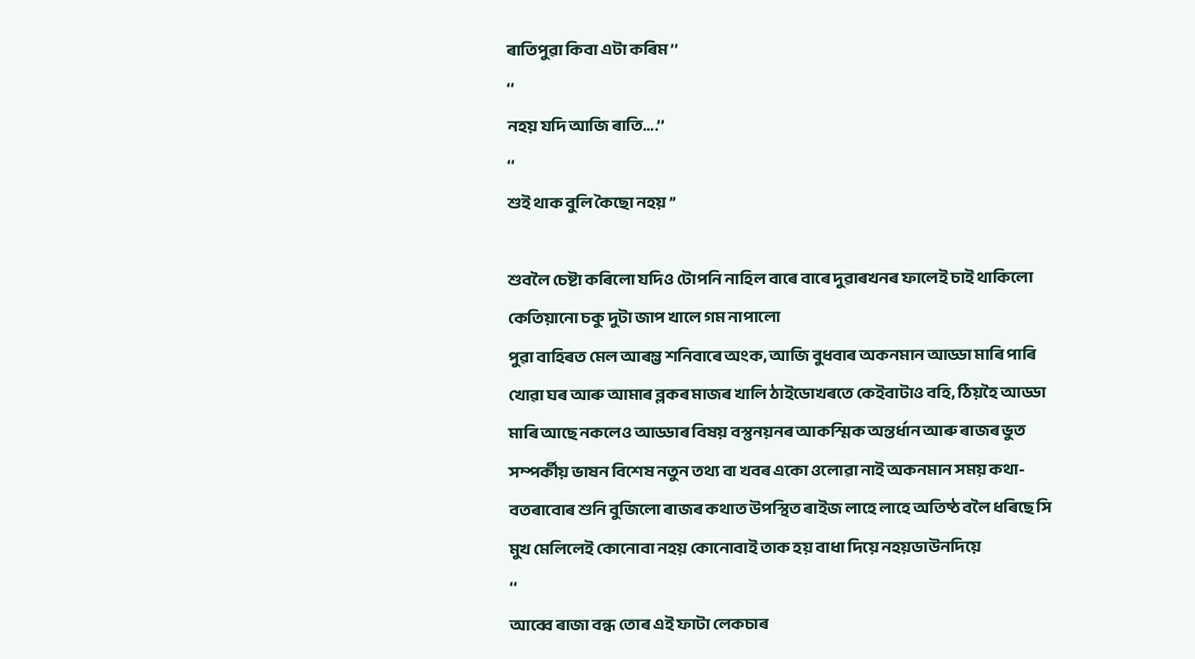ৰাতিপুৱা কিবা এটা কৰিম ’’
‘‘
নহয় যদি আজি ৰাতি….’’
‘‘
শুই থাক বুলি কৈছো নহয় ’’

শুবলৈ চেষ্টা কৰিলো যদিও টোপনি নাহিল বাৰে বাৰে দুৱাৰখনৰ ফালেই চাই থাকিলো কেতিয়ানো চকু দুটা জাপ খালে গম নাপালো
পুৱা বাহিৰত মেল আৰম্ভ শনিবাৰে অংক, আজি বুধবাৰ অকনমান আড্ডা মাৰি পাৰি খোৱা ঘৰ আৰু আমাৰ ব্লকৰ মাজৰ খালি ঠাইডোখৰতে কেইবাটাও বহি, ঠিয়হৈ আড্ডা মাৰি আছে নকলেও আড্ডাৰ বিষয় বস্তুনয়নৰ আকস্মিক অন্তৰ্ধান আৰু ৰাজৰ ভুত সম্পৰ্কীয় ভাষন বিশেষ নতুন তথ্য বা খবৰ একো ওলোৱা নাই অকনমান সময় কথা-বতৰাবোৰ শুনি বুজিলো ৰাজৰ কথাত উপস্থিত ৰাইজ লাহে লাহে অতিষ্ঠ বলৈ ধৰিছে সি মুখ মেলিলেই কোনোবা নহয় কোনোবাই তাক হয় বাধা দিয়ে নহয়ডাউনদিয়ে
‘‘
আব্বে ৰাজা বন্ধ তোৰ এই ফাটা লেকচাৰ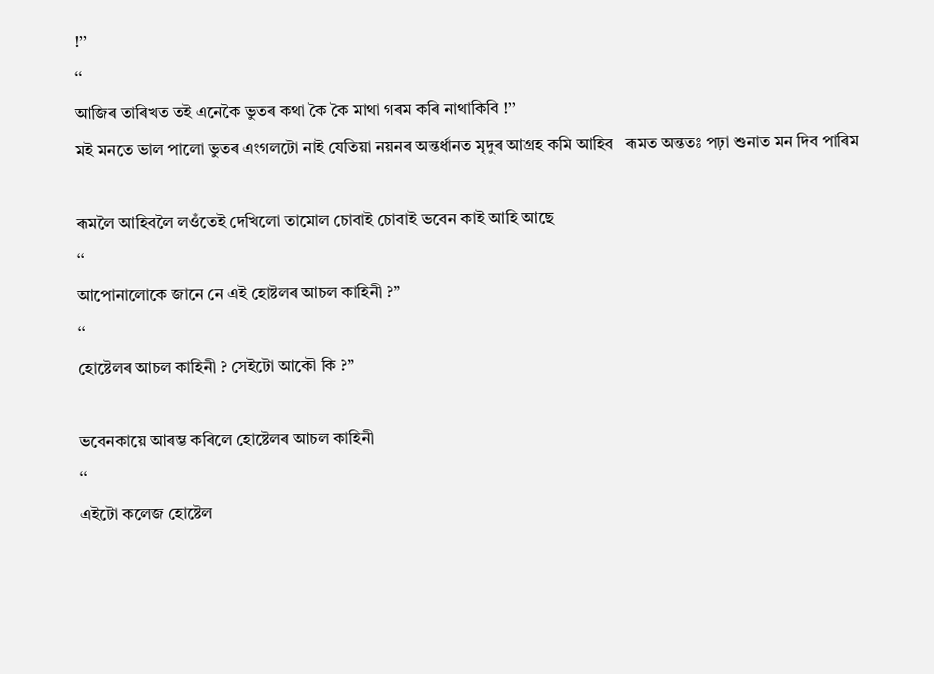!’’
‘‘
আজিৰ তাৰিখত তই এনেকৈ ভুতৰ কথা কৈ কৈ মাথা গৰম কৰি নাথাকিবি !’’
মই মনতে ভাল পালো ভুতৰ এংগলটো নাই যেতিয়া নয়নৰ অন্তৰ্ধানত মৃদুৰ আগ্ৰহ কমি আহিব   ৰূমত অন্ততঃ পঢ়া শুনাত মন দিব পাৰিম

ৰূমলৈ আহিবলৈ লওঁতেই দেখিলো তামোল চোবাই চোবাই ভবেন কাই আহি আছে
‘‘
আপোনালোকে জানে নে এই হোষ্টলৰ আচল কাহিনী ?’’
‘‘
হোষ্টেলৰ আচল কাহিনী ? সেইটো আকৌ কি ?’’

ভবেনকায়ে আৰম্ভ কৰিলে হোষ্টেলৰ আচল কাহিনী
‘‘
এইটো কলেজ হোষ্টেল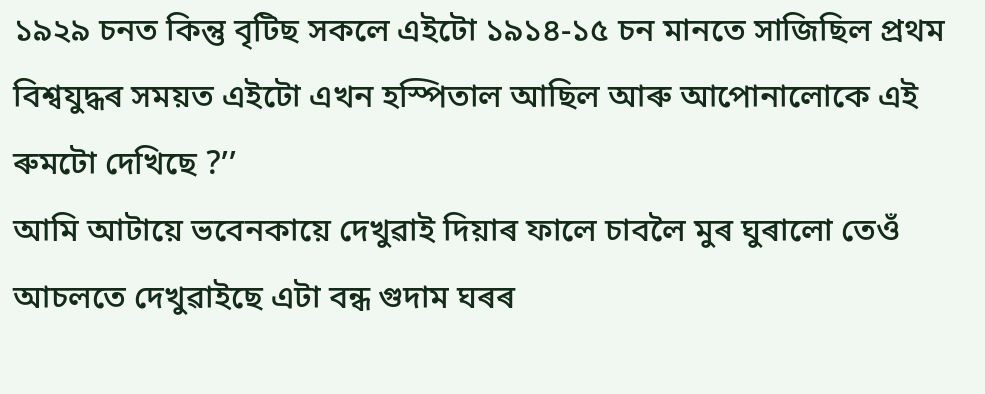১৯২৯ চনত কিন্তু বৃটিছ সকলে এইটো ১৯১৪-১৫ চন মানতে সাজিছিল প্ৰথম বিশ্বযুদ্ধৰ সময়ত এইটো এখন হস্পিতাল আছিল আৰু আপোনালোকে এই ৰুমটো দেখিছে ?’’
আমি আটায়ে ভবেনকায়ে দেখুৱাই দিয়াৰ ফালে চাবলৈ মুৰ ঘুৰালো তেওঁ আচলতে দেখুৱাইছে এটা বন্ধ গুদাম ঘৰৰ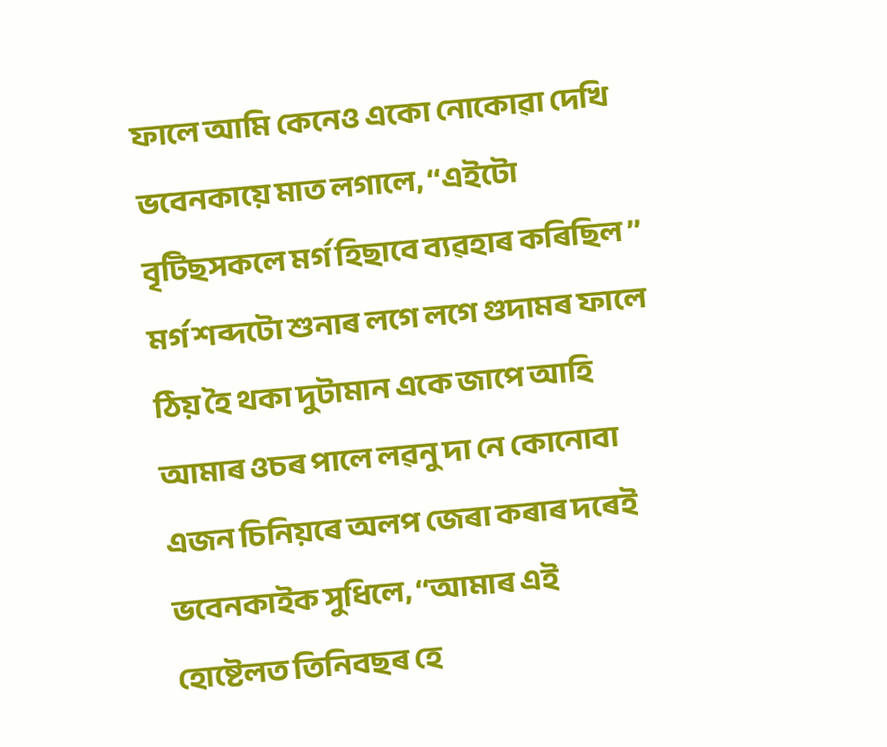ফালে আমি কেনেও একো নোকোৱা দেখি ভবেনকায়ে মাত লগালে, ‘‘এইটো বৃটিছসকলে মৰ্গ হিছাবে ব্যৱহাৰ কৰিছিল ’’
মৰ্গ শব্দটো শুনাৰ লগে লগে গুদামৰ ফালে ঠিয় হৈ থকা দুটামান একে জাপে আহি আমাৰ ওচৰ পালে লৱনু দা নে কোনোবা এজন চিনিয়ৰে অলপ জেৰা কৰাৰ দৰেই ভবেনকাইক সুধিলে, ‘‘আমাৰ এই হোষ্টেলত তিনিবছৰ হে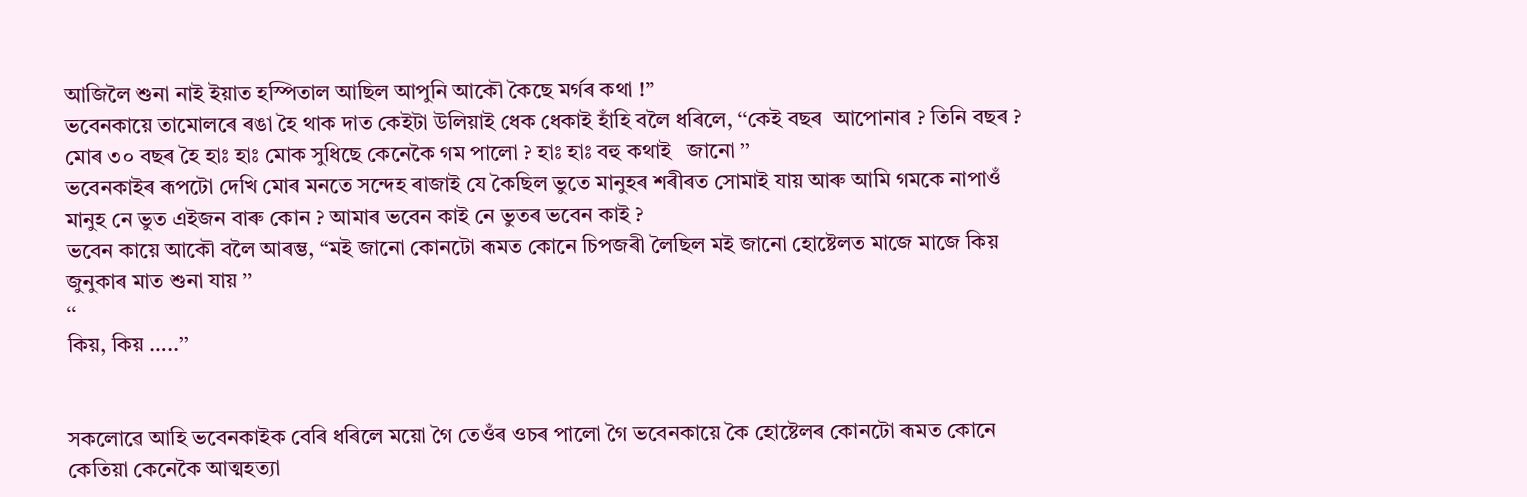আজিলৈ শুনা নাই ইয়াত হস্পিতাল আছিল আপুনি আকৌ কৈছে মৰ্গৰ কথা !’’
ভবেনকায়ে তামোলৰে ৰঙা হৈ থাক দাত কেইটা উলিয়াই ধেক ধেকাই হাঁহি বলৈ ধৰিলে, ‘‘কেই বছৰ  আপোনাৰ ? তিনি বছৰ ? মোৰ ৩০ বছৰ হৈ হাঃ হাঃ মোক সুধিছে কেনেকৈ গম পালো ? হাঃ হাঃ বহু কথাই   জানো ’’
ভবেনকাইৰ ৰূপটো দেখি মোৰ মনতে সন্দেহ ৰাজাই যে কৈছিল ভুতে মানুহৰ শৰীৰত সোমাই যায় আৰু আমি গমকে নাপাওঁ মানুহ নে ভুত এইজন বাৰু কোন ? আমাৰ ভবেন কাই নে ভুতৰ ভবেন কাই ?
ভবেন কায়ে আকৌ বলৈ আৰম্ভ, ‘‘মই জানো কোনটো ৰূমত কোনে চিপজৰী লৈছিল মই জানো হোষ্টেলত মাজে মাজে কিয় জুনুকাৰ মাত শুনা যায় ’’
‘‘
কিয়, কিয় …..’’


সকলোৱে আহি ভবেনকাইক বেৰি ধৰিলে ময়ো গৈ তেওঁৰ ওচৰ পালো গৈ ভবেনকায়ে কৈ হোষ্টেলৰ কোনটো ৰূমত কোনে কেতিয়া কেনেকৈ আত্মহত্যা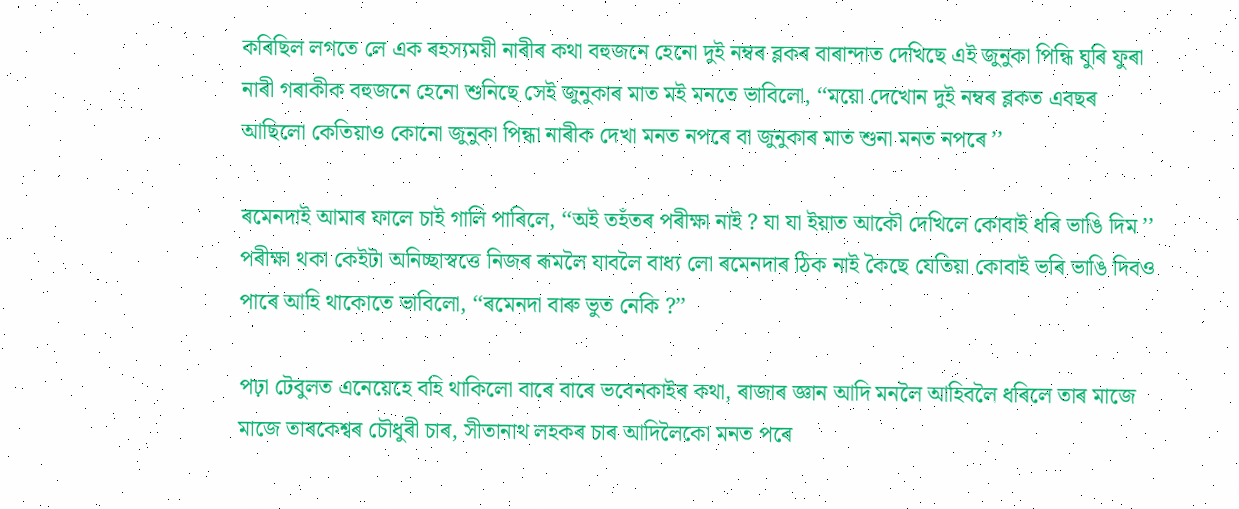কৰিছিল লগতে লে এক ৰহস্যময়ী নাৰীৰ কথা বহুজনে হেনো দুই নম্বৰ ব্লকৰ বাৰান্দাত দেখিছে এই জুনুকা পিন্ধি ঘুৰি ফুৰা নাৰী গৰাকীক বহুজনে হেনো শুনিছে সেই জুনুকাৰ মাত মই মনতে ভাবিলো, ‘‘ময়ো দেখোন দুই নম্বৰ ব্লকত এবছৰ আছিলো কেতিয়াও কোনো জুনুকা পিন্ধা নাৰীক দেখা মনত নপৰে বা জুনুকাৰ মাত শুনা মনত নপৰে ’’

ৰমেনদাই আমাৰ ফালে চাই গালি পাৰিলে, ‘‘অই তহঁতৰ পৰীক্ষা নাই ? যা যা ইয়াত আকৌ দেখিলে কোবাই ধৰি ভাঙি দিম ’’
পৰীক্ষা থকা কেইটা অনিচ্ছাস্বত্তে নিজৰ ৰূমলৈ যাবলৈ বাধ্য লো ৰমেনদাৰ ঠিক নাই কৈছে যেতিয়া কোবাই ভৰি ভাঙি দিবও পাৰে আহি থাকোতে ভাবিলো, ‘‘ৰমেনদা বাৰু ভুত নেকি ?’’

পঢ়া টেবুলত এনেয়েহে বহি থাকিলো বাৰে বাৰে ভবেনকাইৰ কথা, ৰাজাৰ জ্ঞান আদি মনলৈ আহিবলৈ ধৰিলে তাৰ মাজে মাজে তাৰকেশ্বৰ চৌধুৰী চাৰ, সীতানাথ লহকৰ চাৰ আদিলৈকো মনত পৰে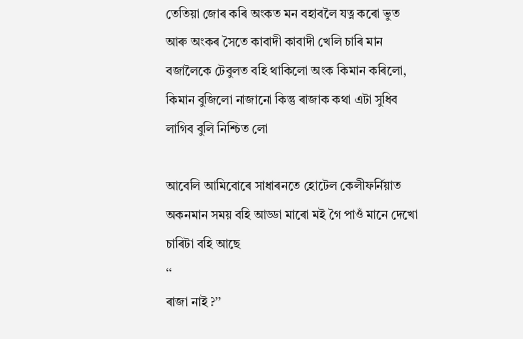তেতিয়া জোৰ কৰি অংকত মন বহাবলৈ যত্ন কৰো ভুত আৰু অংকৰ সৈতে কাবাদী কাবাদী খেলি চাৰি মান বজালৈকে টেবুলত বহি থাকিলো অংক কিমান কৰিলো, কিমান বুজিলো নাজানো কিন্তু ৰাজাক কথা এটা সুধিব লাগিব বুলি নিশ্চিত লো

আবেলি আমিবোৰে সাধাৰনতে হোটেল কেলীফৰ্নিয়াত অকনমান সময় বহি আড্ডা মাৰো মই গৈ পাওঁ মানে দেখো চাৰিটা বহি আছে
‘‘
ৰাজা নাই ?’’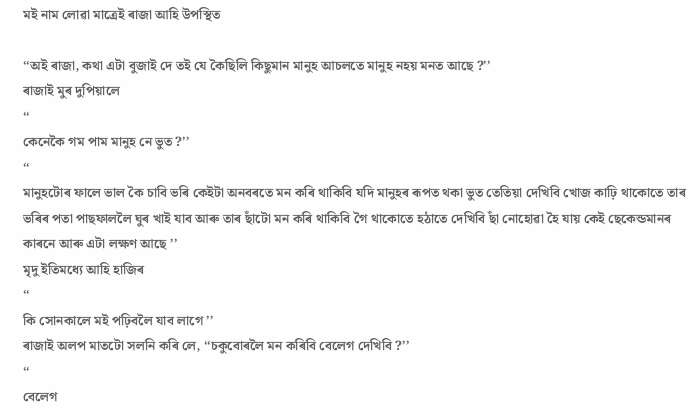মই নাম লোৱা মাত্ৰেই ৰাজা আহি উপস্থিত

‘‘অই ৰাজা, কথা এটা বুজাই দে তই যে কৈছিলি কিছুমান মানুহ আচলতে মানুহ নহয় মনত আছে ?’’
ৰাজাই মুৰ দুপিয়ালে
‘‘
কেনেকৈ গম পাম মানুহ নে ভুত ?’’
‘‘
মানুহটোৰ ফালে ভাল কৈ চাবি ভৰি কেইটা অনবৰতে মন কৰি থাকিবি যদি মানুহৰ ৰূপত থকা ভুত তেতিয়া দেখিবি খোজ কাঢ়ি থাকোতে তাৰ ভৰিৰ পতা পাছফাললৈ ঘুৰ খাই যাব আৰু তাৰ ছাঁটো মন কৰি থাকিবি গৈ থাকোতে হঠাতে দেখিবি ছাঁ নোহোৱা হৈ যায় কেই ছেকেন্ডমানৰ কাৰনে আৰু এটা লক্ষণ আছে ’’
মৃদু ইতিমধ্যে আহি হাজিৰ
‘‘
কি সোনকালে মই পঢ়িবলৈ যাব লাগে ’’
ৰাজাই অলপ মাতটো সলনি কৰি লে, ‘‘চকুবোৰলৈ মন কৰিবি বেলেগ দেখিবি ?’’
‘‘
বেলেগ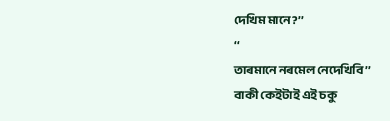দেখিম মানে ?’’
‘‘
তাৰমানে নৰমেল নেদেখিবি ’’
বাকী কেইটাই এই চকু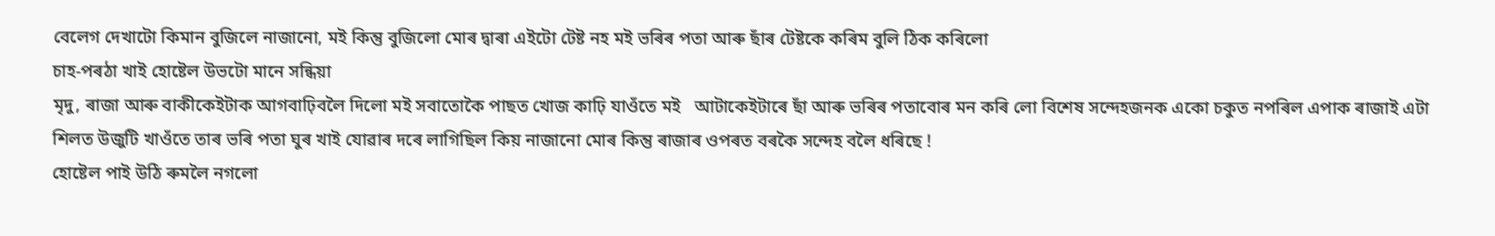বেলেগ দেখাটো কিমান বুজিলে নাজানো, মই কিন্তু বুজিলো মোৰ দ্বাৰা এইটো টেষ্ট নহ মই ভৰিৰ পতা আৰু ছাঁৰ টেষ্টকে কৰিম বুলি ঠিক কৰিলো
চাহ-পৰঠা খাই হোষ্টেল উভটো মানে সন্ধিয়া
মৃদু, ৰাজা আৰু বাকীকেইটাক আগবাঢ়িবলৈ দিলো মই সবাতোকৈ পাছত খোজ কাঢ়ি যাওঁতে মই   আটাকেইটাৰে ছাঁ আৰু ভৰিৰ পতাবোৰ মন কৰি লো বিশেষ সন্দেহজনক একো চকুত নপৰিল এপাক ৰাজাই এটা শিলত উজুটি খাওঁতে তাৰ ভৰি পতা ঘুৰ খাই যোৱাৰ দৰে লাগিছিল কিয় নাজানো মোৰ কিন্তু ৰাজাৰ ওপৰত বৰকৈ সন্দেহ বলৈ ধৰিছে !
হোষ্টেল পাই উঠি ৰুমলৈ নগলো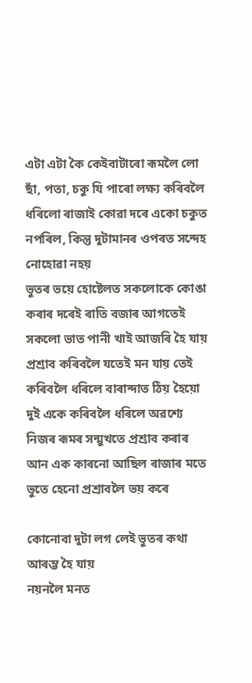এটা এটা কৈ কেইবাটাৰো ৰূমলৈ লো ছাঁ, পতা, চকু যি পাৰো লক্ষ্য কৰিবলৈ ধৰিলো ৰাজাই কোৱা দৰে একো চকুত নপৰিল, কিন্তু দুটামানৰ ওপৰত সন্দেহ নোহোৱা নহয়
ভুতৰ ভয়ে হোষ্টেলত সকলোকে কোঙা কৰাৰ দৰেই ৰাতি বজাৰ আগতেই সকলো ভাত পানী খাই আজৰি হৈ যায় প্ৰশ্ৰাব কৰিবলৈ যতেই মন যায় তেই কৰিবলৈ ধৰিলে বাৰান্দাত ঠিয় হৈয়ো দুই একে কৰিবলৈ ধৰিলে অৱশ্যে নিজৰ ৰূমৰ সন্মুখতে প্ৰশ্ৰাব কৰাৰ আন এক কাৰনো আছিল ৰাজাৰ মতে ভুতে হেনো প্ৰশ্ৰাবলৈ ভয় কৰে

কোনোবা দুটা লগ লেই ভুতৰ কথা আৰম্ভ হৈ যায়
নয়নলৈ মনত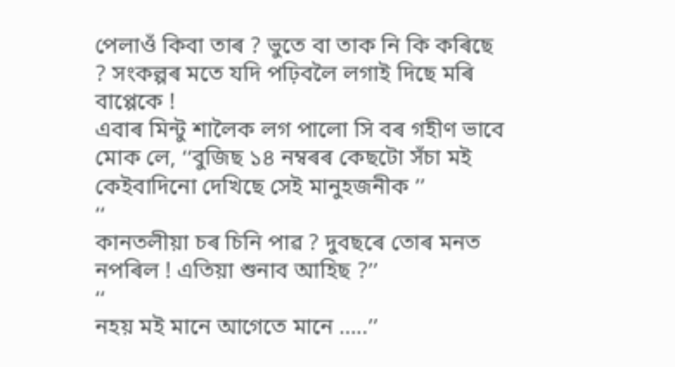পেলাওঁ কিবা তাৰ ? ভুতে বা তাক নি কি কৰিছে ? সংকল্পৰ মতে যদি পঢ়িবলৈ লগাই দিছে মৰি বাপ্পেকে !
এবাৰ মিন্টু শালৈক লগ পালো সি বৰ গহীণ ভাবে মোক লে, ‘‘বুজিছ ১৪ নম্বৰৰ কেছটো সঁচা মই কেইবাদিনো দেখিছে সেই মানুহজনীক ’’
‘‘
কানতলীয়া চৰ চিনি পাৱ ? দুবছৰে তোৰ মনত নপৰিল ! এতিয়া শুনাব আহিছ ?’’
‘‘
নহয় মই মানে আগেতে মানে …..’’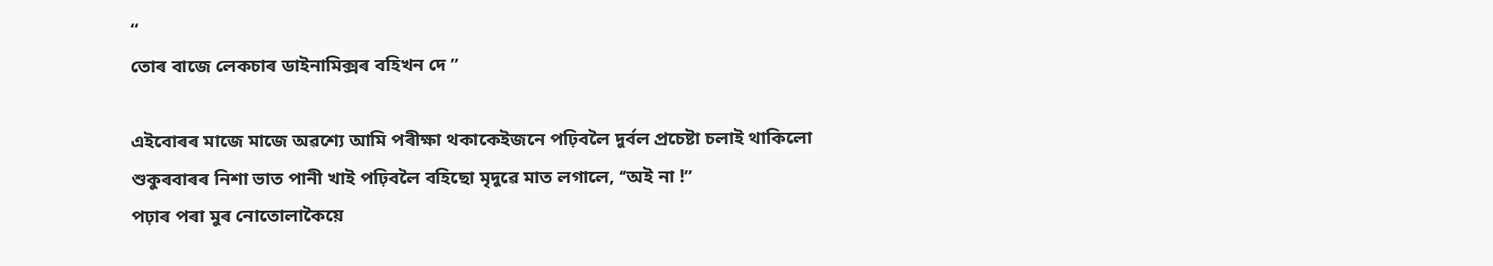‘‘
তোৰ বাজে লেকচাৰ ডাইনামিক্সৰ বহিখন দে ’’

এইবোৰৰ মাজে মাজে অৱশ্যে আমি পৰীক্ষা থকাকেইজনে পঢ়িবলৈ দুৰ্বল প্ৰচেষ্টা চলাই থাকিলো শুকুৰবাৰৰ নিশা ভাত পানী খাই পঢ়িবলৈ বহিছো মৃদুৱে মাত লগালে, ‘‘অই না !’’
পঢ়াৰ পৰা মুৰ নোতোলাকৈয়ে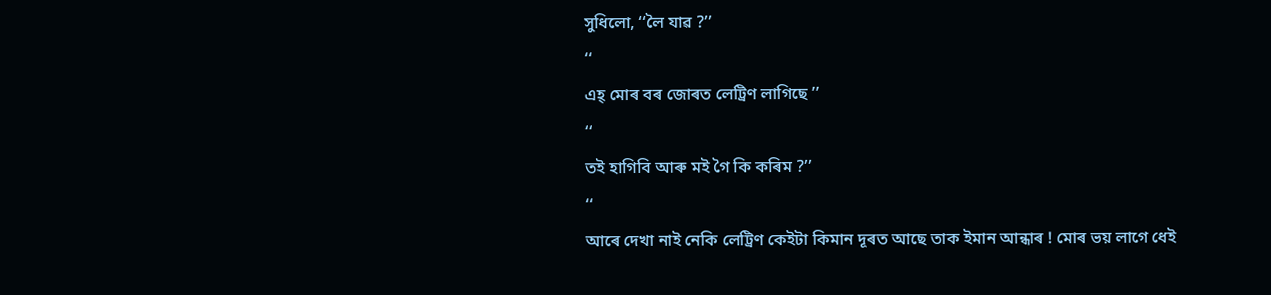সুধিলো, ‘‘লৈ যাৱ ?’’
‘‘
এহ্ মোৰ বৰ জোৰত লেট্ৰিণ লাগিছে ’’
‘‘
তই হাগিবি আৰু মই গৈ কি কৰিম ?’’
‘‘
আৰে দেখা নাই নেকি লেট্ৰিণ কেইটা কিমান দূৰত আছে তাক ইমান আন্ধাৰ ! মোৰ ভয় লাগে ধেই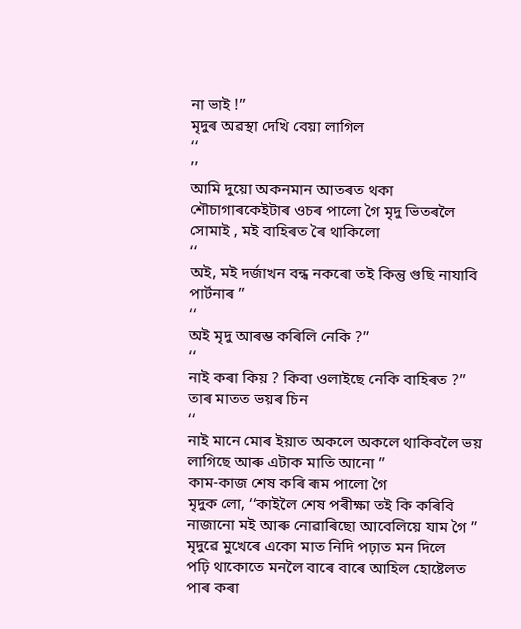না ভাই !’’
মৃদুৰ অৱস্থা দেখি বেয়া লাগিল
‘‘
’’
আমি দুয়ো অকনমান আতৰত থকা শৌচাগাৰকেইটাৰ ওচৰ পালো গৈ মৃদু ভিতৰলৈ সোমাই , মই বাহিৰত ৰৈ থাকিলো
‘‘
অই, মই দৰ্জাখন বন্ধ নকৰো তই কিন্তু গুছি নাযাবি পাৰ্টনাৰ ’’
‘‘
অই মৃদু আৰম্ভ কৰিলি নেকি ?’’
‘‘
নাই কৰা কিয় ? কিবা ওলাইছে নেকি বাহিৰত ?’’ তাৰ মাতত ভয়ৰ চিন
‘‘
নাই মানে মোৰ ইয়াত অকলে অকলে থাকিবলৈ ভয় লাগিছে আৰু এটাক মাতি আনো ’’
কাম-কাজ শেষ কৰি ৰূম পালো গৈ
মৃদুক লো, ‘‘কাইলৈ শেষ পৰীক্ষা তই কি কৰিবি নাজানো মই আৰু নোৱাৰিছো আবেলিয়ে যাম গৈ ’’
মৃদুৱে মুখেৰে একো মাত নিদি পঢ়াত মন দিলে
পঢ়ি থাকোতে মনলৈ বাৰে বাৰে আহিল হোষ্টেলত পাৰ কৰা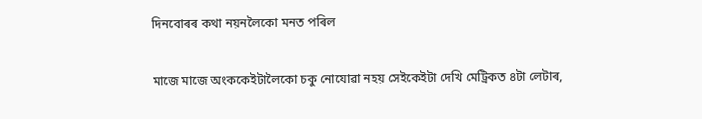দিনবোৰৰ কথা নয়নলৈকো মনত পৰিল

মাজে মাজে অংককেইটালৈকো চকু নোযোৱা নহয় সেইকেইটা দেখি মেট্ৰিকত ৪টা লেটাৰ,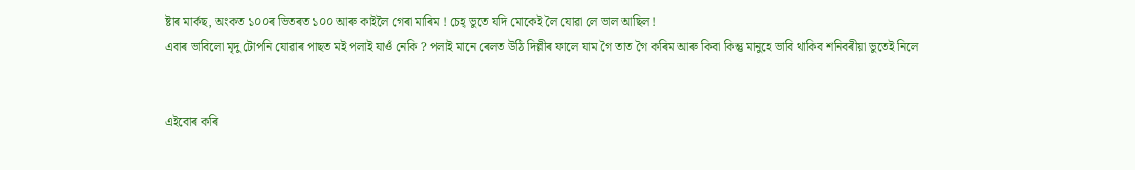ষ্টাৰ মাৰ্কছ, অংকত ১০০ৰ ভিতৰত ১০০ আৰু কাইলৈ গেৰা মাৰিম ! চেহ্ ভুতে যদি মোকেই লৈ যোৱা লে ভাল আছিল !
এবাৰ ভাবিলো মৃদু টোপনি যোৱাৰ পাছত মই পলাই যাওঁ নেকি ? পলাই মানে ৰেলত উঠি দিল্লীৰ ফালে যাম গৈ তাত গৈ কৰিম আৰু কিবা কিন্তু মানুহে ভাবি থাকিব শনিবৰীয়া ভুতেই নিলে


এইবোৰ কৰি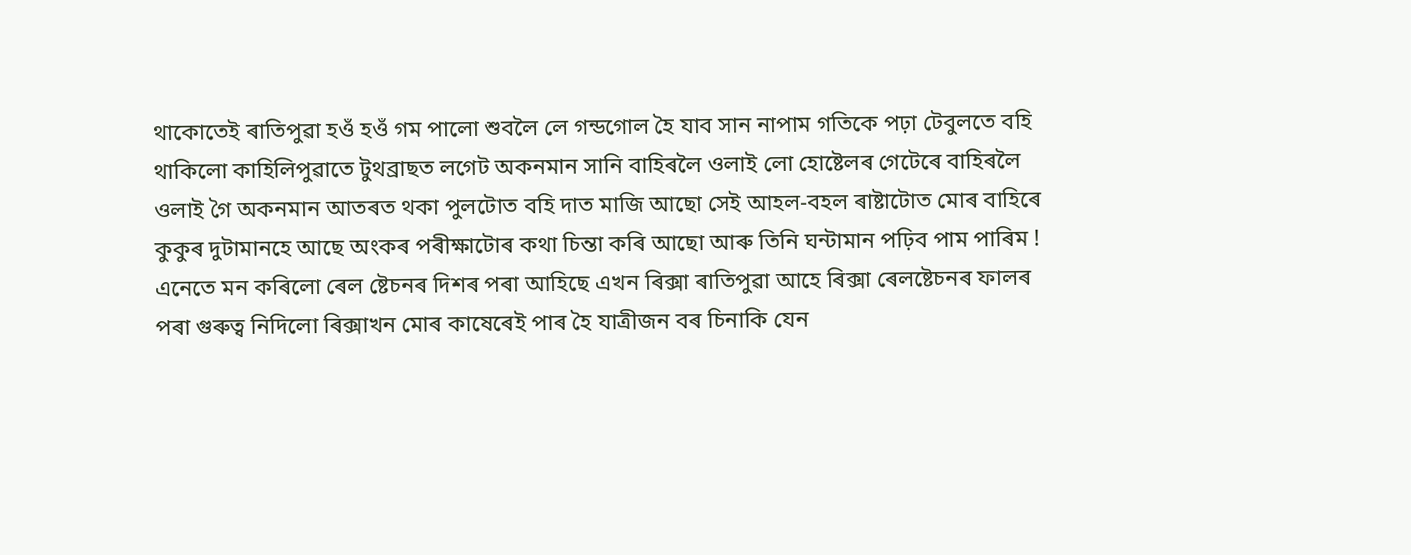থাকোতেই ৰাতিপুৱা হওঁ হওঁ গম পালো শুবলৈ লে গন্ডগোল হৈ যাব সান নাপাম গতিকে পঢ়া টেবুলতে বহি থাকিলো কাহিলিপুৱাতে টুথব্ৰাছত লগেট অকনমান সানি বাহিৰলৈ ওলাই লো হোষ্টেলৰ গেটেৰে বাহিৰলৈ ওলাই গৈ অকনমান আতৰত থকা পুলটোত বহি দাত মাজি আছো সেই আহল-বহল ৰাষ্টাটোত মোৰ বাহিৰে কুকুৰ দুটামানহে আছে অংকৰ পৰীক্ষাটোৰ কথা চিন্তা কৰি আছো আৰু তিনি ঘন্টামান পঢ়িব পাম পাৰিম !
এনেতে মন কৰিলো ৰেল ষ্টেচনৰ দিশৰ পৰা আহিছে এখন ৰিক্সা ৰাতিপুৱা আহে ৰিক্সা ৰেলষ্টেচনৰ ফালৰ পৰা গুৰুত্ব নিদিলো ৰিক্সাখন মোৰ কাষেৰেই পাৰ হৈ যাত্ৰীজন বৰ চিনাকি যেন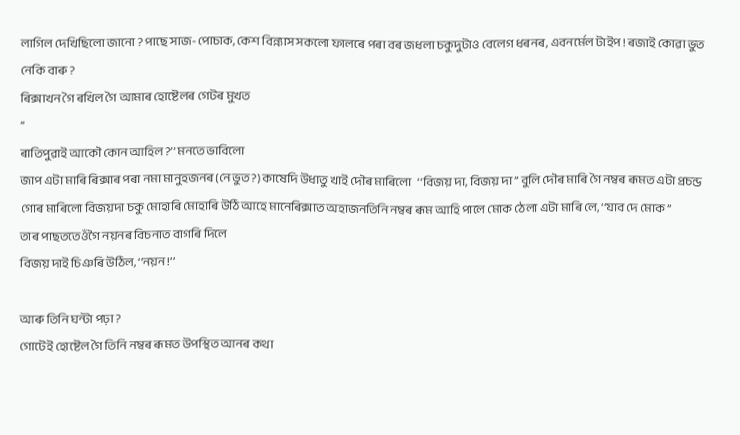লাগিল দেখিছিলো জানো ? পাছে সাজ-পোচাক, কেশ বিন্ন্যাস সকলো ফালৰে পৰা বৰ জধলা চকুদুটাও বেলেগ ধৰনৰ, এবনৰ্মেল টাইপ ! ৰজাই কোৱা ভুত নেকি বাৰু ?
ৰিক্সাখন গৈ ৰখিল গৈ আমাৰ হোষ্টেলৰ গেটৰ মুখত
‘‘
ৰাতিপুৱাই আকৌ কোন আহিল ?’’ মনতে ভাবিলো
জাপ এটা মাৰি ৰিক্সাৰ পৰা নমা মানুহজনৰ (নে ভুত ?) কাষেদি উধাতু খাই দৌৰ মাৰিলো   ‘‘বিজয় দা, বিজয় দা’’ বুলি দৌৰ মাৰি গৈ নম্বৰ ৰূমত এটা প্ৰচন্ড গোৰ মাৰিলো বিজয়দা চকু মোহাৰি মোহাৰি উঠি আহে মানেৰিক্সাত অহাজনতিনি নম্বৰ ৰূম আহি পালে মোক ঠেলা এটা মাৰি লে, ‘‘যাব দে মোক ’’
তাৰ পাছততেওঁগৈ নয়নৰ বিচনাত বাগৰি দিলে
বিজয় দাই চিঞৰি উঠিল, ‘‘নয়ন !’’

আৰু তিনি ঘন্টা পঢ়া ?
গোটেই হোষ্টেল গৈ তিনি নম্বৰ ৰূমত উপস্থিত আনৰ কথা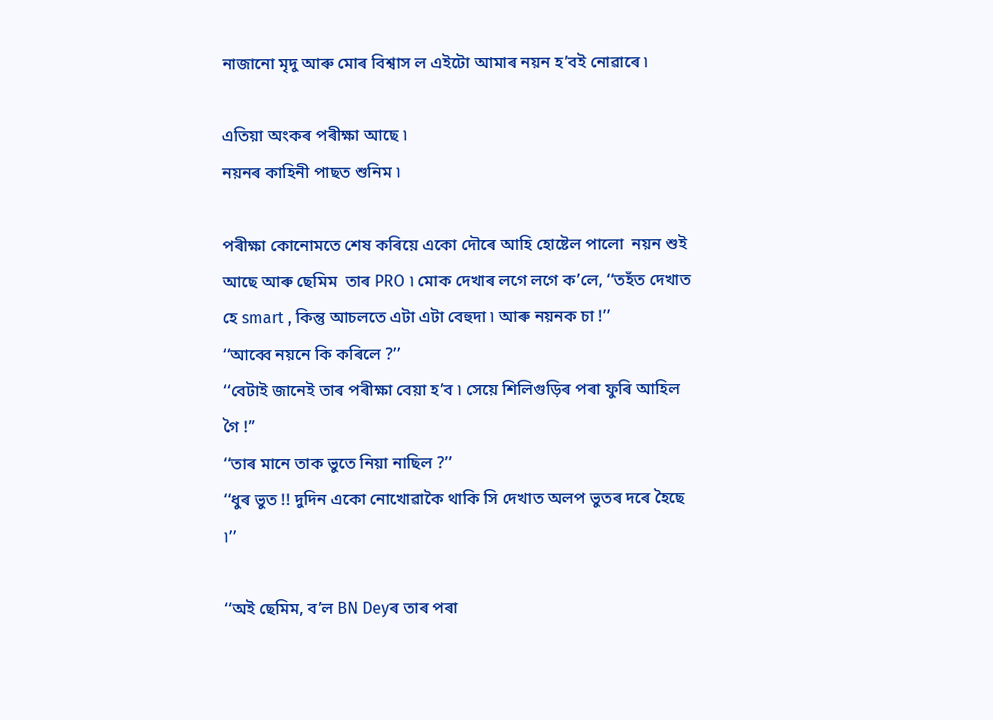নাজানো মৃদু আৰু মোৰ বিশ্বাস ল এইটো আমাৰ নয়ন হ’বই নোৱাৰে ৷

এতিয়া অংকৰ পৰীক্ষা আছে ৷
নয়নৰ কাহিনী পাছত শুনিম ৷

পৰীক্ষা কোনোমতে শেষ কৰিয়ে একো দৌৰে আহি হোষ্টেল পালো  নয়ন শুই আছে আৰু ছেমিম  তাৰ PRO ৷ মোক দেখাৰ লগে লগে ক’লে, ‘‘তহঁত দেখাত হে smart , কিন্তু আচলতে এটা এটা বেহুদা ৷ আৰু নয়নক চা !’’
‘‘আব্বে নয়নে কি কৰিলে ?’’
‘‘বেটাই জানেই তাৰ পৰীক্ষা বেয়া হ’ব ৷ সেয়ে শিলিগুড়িৰ পৰা ফুৰি আহিল গৈ !’’
‘‘তাৰ মানে তাক ভুতে নিয়া নাছিল ?’’
‘‘ধুৰ ভুত !! দুদিন একো নোখোৱাকৈ থাকি সি দেখাত অলপ ভুতৰ দৰে হৈছে ৷’’

‘‘অই ছেমিম, ব’ল BN Deyৰ তাৰ পৰা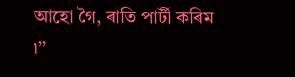আহো গৈ, ৰাতি পাৰ্টী কৰিম ৷’’